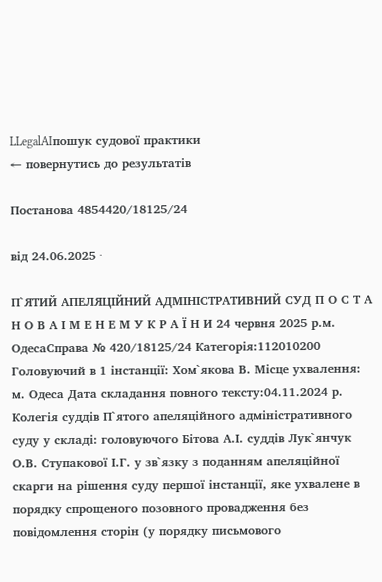LLegalAIпошук судової практики
← повернутись до результатів

Постанова 4854420/18125/24

від 24.06.2025 ·

П`ЯТИЙ АПЕЛЯЦІЙНИЙ АДМІНІСТРАТИВНИЙ СУД П О С Т А Н О В А І М Е Н Е М У К Р А Ї Н И 24 червня 2025 р.м. ОдесаСправа № 420/18125/24 Категорія:112010200 Головуючий в 1 інстанції: Хом`якова В. Місце ухвалення: м. Одеса Дата складання повного тексту:04.11.2024 р. Колегія суддів П`ятого апеляційного адміністративного суду у складі: головуючого Бітова А.І. суддів Лук`янчук О.В. Ступакової І.Г. у зв`язку з поданням апеляційної скарги на рішення суду першої інстанції, яке ухвалене в порядку спрощеного позовного провадження без повідомлення сторін (у порядку письмового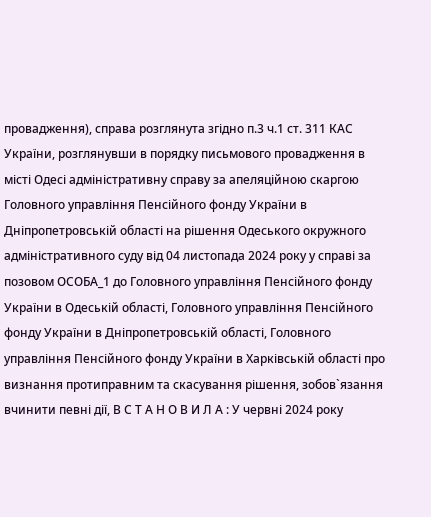провадження), справа розглянута згідно п.3 ч.1 ст. 311 КАС України, розглянувши в порядку письмового провадження в місті Одесі адміністративну справу за апеляційною скаргою Головного управління Пенсійного фонду України в Дніпропетровській області на рішення Одеського окружного адміністративного суду від 04 листопада 2024 року у справі за позовом ОСОБА_1 до Головного управління Пенсійного фонду України в Одеській області, Головного управління Пенсійного фонду України в Дніпропетровській області, Головного управління Пенсійного фонду України в Харківській області про визнання протиправним та скасування рішення, зобов`язання вчинити певні дії, В С Т А Н О В И Л А : У червні 2024 року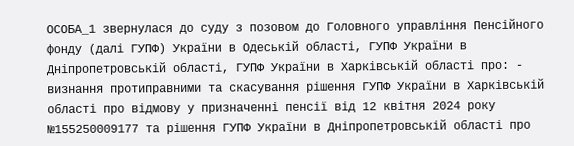ОСОБА_1 звернулася до суду з позовом до Головного управління Пенсійного фонду (далі ГУПФ) України в Одеській області, ГУПФ України в Дніпропетровській області, ГУПФ України в Харківській області про: - визнання протиправними та скасування рішення ГУПФ України в Харківській області про відмову у призначенні пенсії від 12 квітня 2024 року №155250009177 та рішення ГУПФ України в Дніпропетровській області про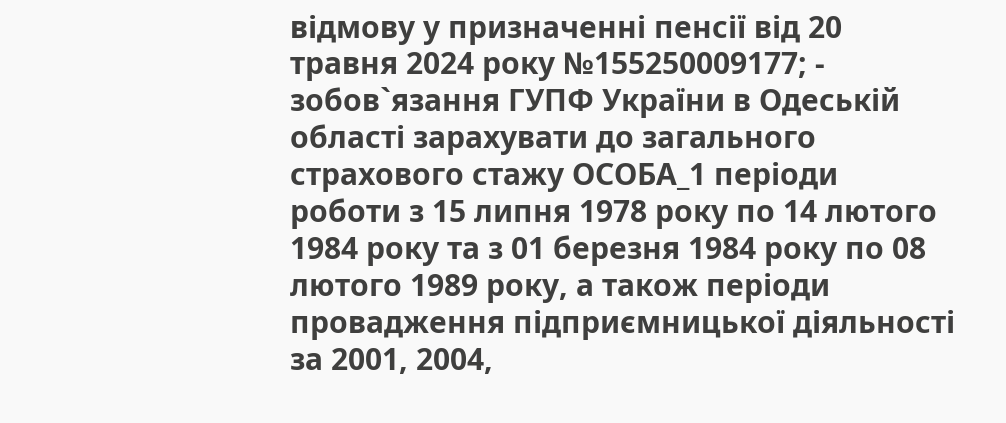відмову у призначенні пенсії від 20 травня 2024 року №155250009177; - зобов`язання ГУПФ України в Одеській області зарахувати до загального страхового стажу ОСОБА_1 періоди роботи з 15 липня 1978 року по 14 лютого 1984 року та з 01 березня 1984 року по 08 лютого 1989 року, а також періоди провадження підприємницької діяльності за 2001, 2004,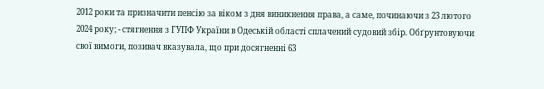2012 роки та призначити пенсію за віком з дня виникнення права, а саме, починаючи з 23 лютого 2024 року; - стягнення з ГУПФ України в Одеській області сплачений судовий збір. Обґрунтовуючи свої вимоги, позивач вказувала, що при досягненні 63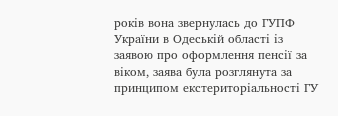років вона звернулась до ГУПФ України в Одеській області із заявою про оформлення пенсії за віком, заява була розглянута за принципом екстериторіальності ГУ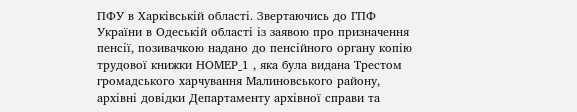ПФУ в Харківській області. Звертаючись до ГПФ України в Одеській області із заявою про призначення пенсії, позивачкою надано до пенсійного органу копію трудової книжки НОМЕР_1 , яка була видана Трестом громадського харчування Малиновського району, архівні довідки Департаменту архівної справи та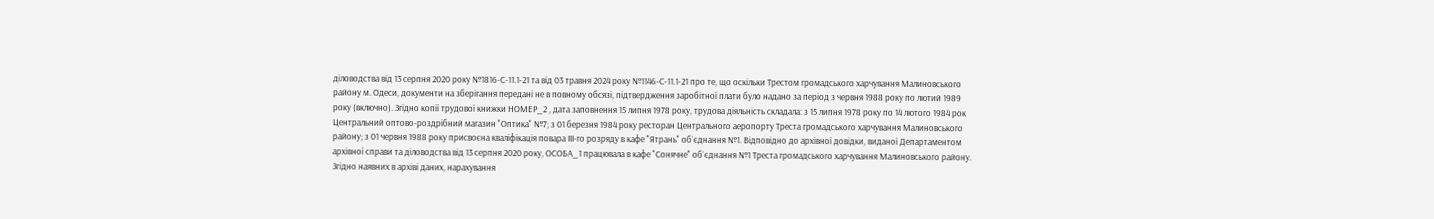діловодства від 13 серпня 2020 року №1816-С-11.1-21 та від 03 травня 2024 року №1146-С-11.1-21 про те, що оскільки Трестом громадського харчування Малиновського району м. Одеси, документи на зберігання передані не в повному обсязі, підтвердження заробітної плати було надано за період з червня 1988 року по лютий 1989 року (включно). Згідно копії трудової книжки НОМЕР_2 , дата заповнення 15 липня 1978 року, трудова діяльність складала: з 15 липня 1978 року по 14 лютого 1984 рок Центральний оптово-роздрібний магазин "Оптика" №7; з 01 березня 1984 року ресторан Центрального аеропорту Треста громадського харчування Малиновського району; з 01 червня 1988 року присвоєна кваліфікація повара ІІІ-го розряду в кафе "Ятрань" об`єднання №1. Відповідно до архівної довідки, виданої Департаментом архівної справи та діловодства від 13 серпня 2020 року, ОСОБА_1 працювала в кафе "Сонячне" об`єднання №1 Треста громадського харчування Малиновського району. Згідно наявних в архіві даних, нарахування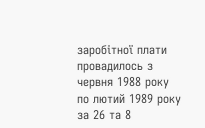заробітної плати провадилось з червня 1988 року по лютий 1989 року за 26 та 8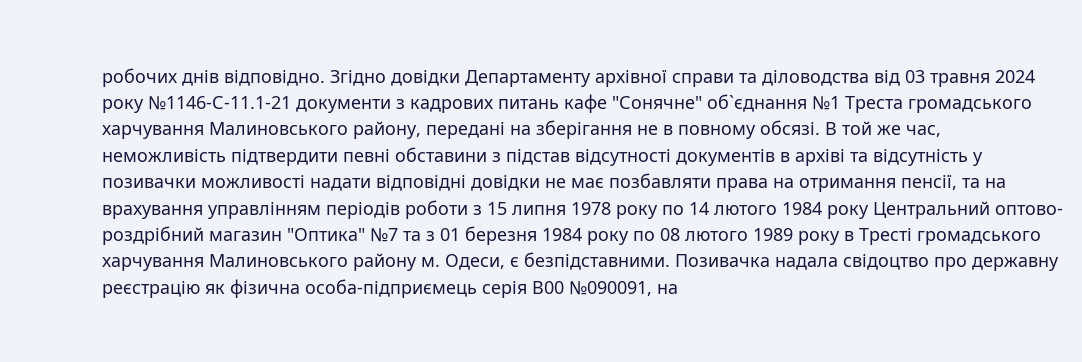робочих днів відповідно. Згідно довідки Департаменту архівної справи та діловодства від 03 травня 2024 року №1146-С-11.1-21 документи з кадрових питань кафе "Сонячне" об`єднання №1 Треста громадського харчування Малиновського району, передані на зберігання не в повному обсязі. В той же час, неможливість підтвердити певні обставини з підстав відсутності документів в архіві та відсутність у позивачки можливості надати відповідні довідки не має позбавляти права на отримання пенсії, та на врахування управлінням періодів роботи з 15 липня 1978 року по 14 лютого 1984 року Центральний оптово-роздрібний магазин "Оптика" №7 та з 01 березня 1984 року по 08 лютого 1989 року в Тресті громадського харчування Малиновського району м. Одеси, є безпідставними. Позивачка надала свідоцтво про державну реєстрацію як фізична особа-підприємець серія В00 №090091, на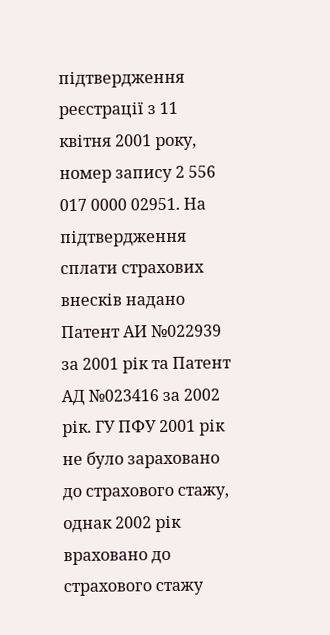підтвердження реєстрації з 11 квітня 2001 року, номер запису 2 556 017 0000 02951. На підтвердження сплати страхових внесків надано Патент АИ №022939 за 2001 рік та Патент АД №023416 за 2002 рік. ГУ ПФУ 2001 рік не було зараховано до страхового стажу, однак 2002 рік враховано до страхового стажу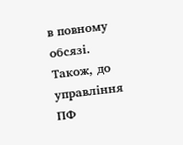в повному обсязі. Також, до управління ПФ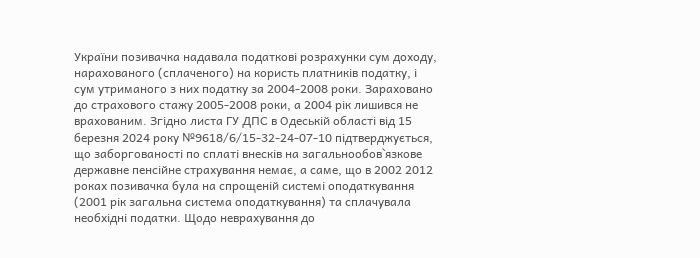України позивачка надавала податкові розрахунки сум доходу, нарахованого (сплаченого) на користь платників податку, і сум утриманого з них податку за 2004-2008 роки. Зараховано до страхового стажу 2005-2008 роки, а 2004 рік лишився не врахованим. Згідно листа ГУ ДПС в Одеській області від 15 березня 2024 року №9618/6/15-32-24-07-10 підтверджується, що заборгованості по сплаті внесків на загальнообов`язкове державне пенсійне страхування немає, а саме, що в 2002 2012 роках позивачка була на спрощеній системі оподаткування (2001 рік загальна система оподаткування) та сплачувала необхідні податки. Щодо неврахування до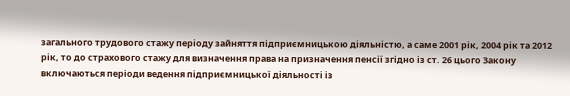загального трудового стажу періоду зайняття підприємницькою діяльністю, а саме 2001 рік, 2004 рік та 2012 рік, то до страхового стажу для визначення права на призначення пенсії згідно із ст. 26 цього Закону включаються періоди ведення підприємницької діяльності із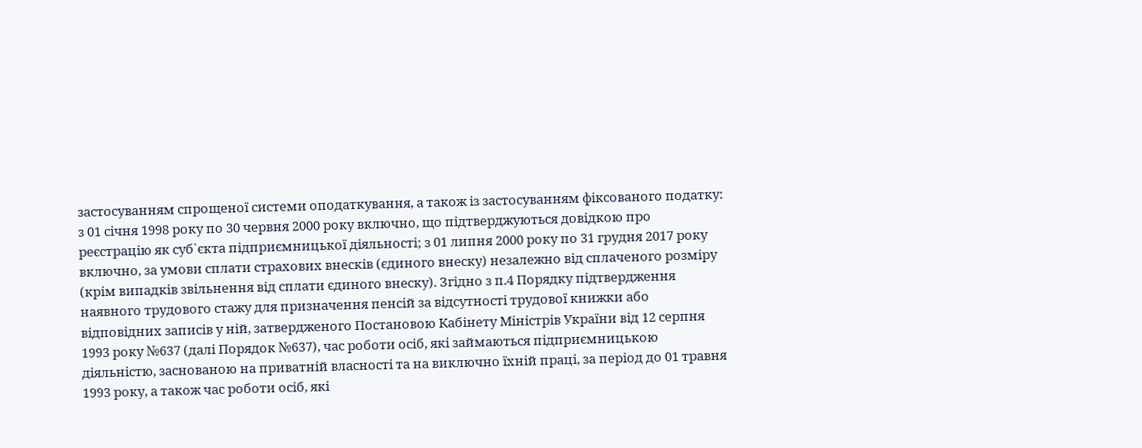застосуванням спрощеної системи оподаткування, а також із застосуванням фіксованого податку: з 01 січня 1998 року по 30 червня 2000 року включно, що підтверджуються довідкою про реєстрацію як суб`єкта підприємницької діяльності; з 01 липня 2000 року по 31 грудня 2017 року включно, за умови сплати страхових внесків (єдиного внеску) незалежно від сплаченого розміру (крім випадків звільнення від сплати єдиного внеску). Згідно з п.4 Порядку підтвердження наявного трудового стажу для призначення пенсій за відсутності трудової книжки або відповідних записів у ній, затвердженого Постановою Кабінету Міністрів України від 12 серпня 1993 року №637 (далі Порядок №637), час роботи осіб, які займаються підприємницькою діяльністю, заснованою на приватній власності та на виключно їхній праці, за період до 01 травня 1993 року, а також час роботи осіб, які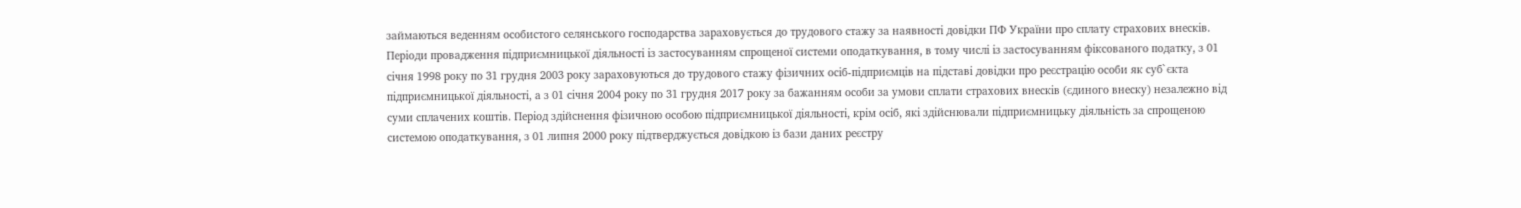займаються веденням особистого селянського господарства зараховується до трудового стажу за наявності довідки ПФ України про сплату страхових внесків. Періоди провадження підприємницької діяльності із застосуванням спрощеної системи оподаткування, в тому числі із застосуванням фіксованого податку, з 01 січня 1998 року по 31 грудня 2003 року зараховуються до трудового стажу фізичних осіб-підприємців на підставі довідки про реєстрацію особи як суб`єкта підприємницької діяльності, а з 01 січня 2004 року по 31 грудня 2017 року за бажанням особи за умови сплати страхових внесків (єдиного внеску) незалежно від суми сплачених коштів. Період здійснення фізичною особою підприємницької діяльності, крім осіб, які здійснювали підприємницьку діяльність за спрощеною системою оподаткування, з 01 липня 2000 року підтверджується довідкою із бази даних реєстру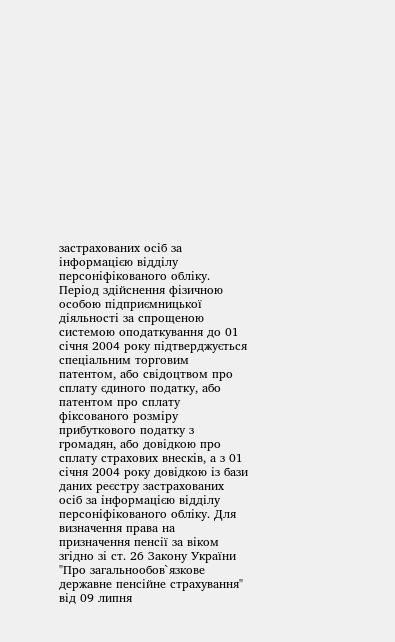застрахованих осіб за інформацією відділу персоніфікованого обліку. Період здійснення фізичною особою підприємницької діяльності за спрощеною системою оподаткування до 01 січня 2004 року підтверджується спеціальним торговим патентом, або свідоцтвом про сплату єдиного податку, або патентом про сплату фіксованого розміру прибуткового податку з громадян, або довідкою про сплату страхових внесків, а з 01 січня 2004 року довідкою із бази даних реєстру застрахованих осіб за інформацією відділу персоніфікованого обліку. Для визначення права на призначення пенсії за віком згідно зі ст. 26 Закону України "Про загальнообов`язкове державне пенсійне страхування" від 09 липня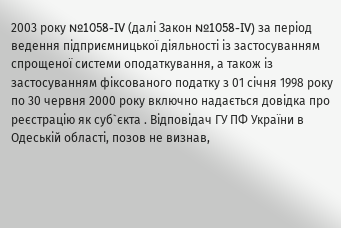2003 року №1058-IV (далі Закон №1058-IV) за період ведення підприємницької діяльності із застосуванням спрощеної системи оподаткування, а також із застосуванням фіксованого податку з 01 січня 1998 року по 30 червня 2000 року включно надається довідка про реєстрацію як суб`єкта . Відповідач ГУ ПФ України в Одеській області, позов не визнав,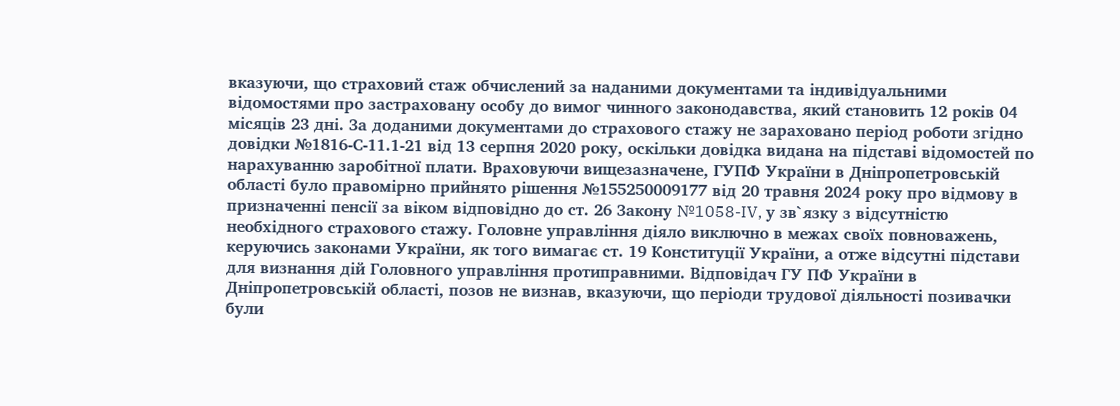вказуючи, що страховий стаж обчислений за наданими документами та індивідуальними відомостями про застраховану особу до вимог чинного законодавства, який становить 12 років 04 місяців 23 дні. За доданими документами до страхового стажу не зараховано період роботи згідно довідки №1816-С-11.1-21 від 13 серпня 2020 року, оскільки довідка видана на підставі відомостей по нарахуванню заробітної плати. Враховуючи вищезазначене, ГУПФ України в Дніпропетровській області було правомірно прийнято рішення №155250009177 від 20 травня 2024 року про відмову в призначенні пенсії за віком відповідно до ст. 26 Закону №1058-IV, у зв`язку з відсутністю необхідного страхового стажу. Головне управління діяло виключно в межах своїх повноважень, керуючись законами України, як того вимагає ст. 19 Конституції України, а отже відсутні підстави для визнання дій Головного управління протиправними. Відповідач ГУ ПФ України в Дніпропетровській області, позов не визнав, вказуючи, що періоди трудової діяльності позивачки були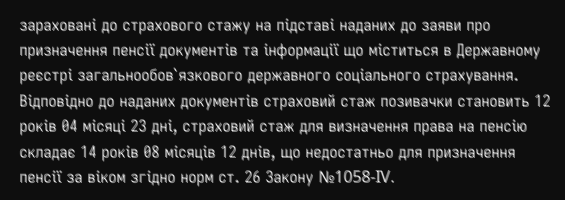зараховані до страхового стажу на підставі наданих до заяви про призначення пенсії документів та інформації що міститься в Державному реєстрі загальнообов`язкового державного соціального страхування. Відповідно до наданих документів страховий стаж позивачки становить 12 років 04 місяці 23 дні, страховий стаж для визначення права на пенсію складає 14 років 08 місяців 12 днів, що недостатньо для призначення пенсії за віком згідно норм ст. 26 Закону №1058-IV.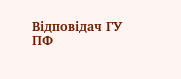Відповідач ГУ ПФ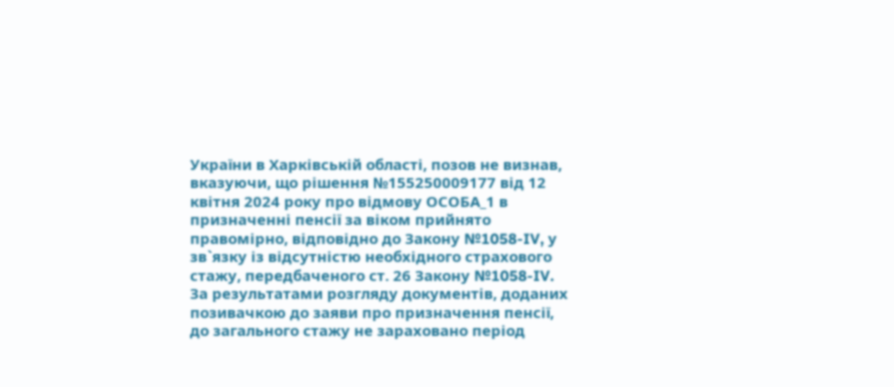України в Харківській області, позов не визнав, вказуючи, що рішення №155250009177 від 12 квітня 2024 року про відмову ОСОБА_1 в призначенні пенсії за віком прийнято правомірно, відповідно до Закону №1058-IV, у зв`язку із відсутністю необхідного страхового стажу, передбаченого ст. 26 Закону №1058-IV. За результатами розгляду документів, доданих позивачкою до заяви про призначення пенсії, до загального стажу не зараховано період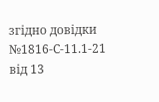згідно довідки №1816-С-11.1-21 від 13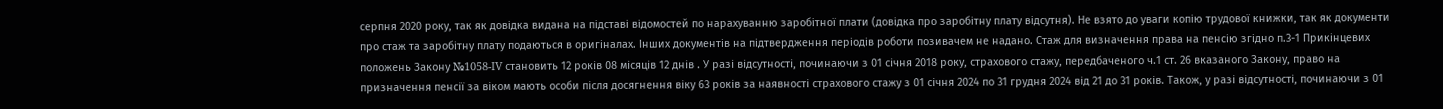серпня 2020 року, так як довідка видана на підставі відомостей по нарахуванню заробітної плати (довідка про заробітну плату відсутня). Не взято до уваги копію трудової книжки, так як документи про стаж та заробітну плату подаються в оригіналах. Інших документів на підтвердження періодів роботи позивачем не надано. Стаж для визначення права на пенсію згідно п.3-1 Прикінцевих положень Закону №1058-IV становить 12 років 08 місяців 12 днів . У разі відсутності, починаючи з 01 січня 2018 року, страхового стажу, передбаченого ч.1 ст. 26 вказаного Закону, право на призначення пенсії за віком мають особи після досягнення віку 63 років за наявності страхового стажу з 01 січня 2024 по 31 грудня 2024 від 21 до 31 років. Також, у разі відсутності, починаючи з 01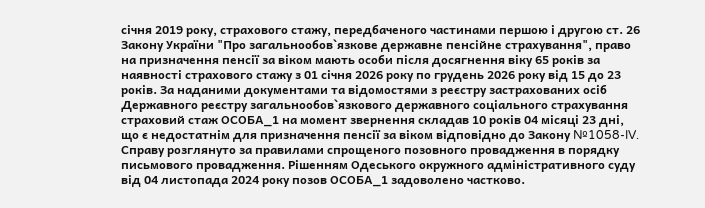січня 2019 року, страхового стажу, передбаченого частинами першою і другою ст. 26 Закону України "Про загальнообов`язкове державне пенсійне страхування", право на призначення пенсії за віком мають особи після досягнення віку 65 років за наявності страхового стажу з 01 січня 2026 року по грудень 2026 року від 15 до 23 років. За наданими документами та відомостями з реєстру застрахованих осіб Державного реєстру загальнообов`язкового державного соціального страхування страховий стаж ОСОБА_1 на момент звернення складав 10 років 04 місяці 23 дні, що є недостатнім для призначення пенсії за віком відповідно до Закону №1058-IV. Справу розглянуто за правилами спрощеного позовного провадження в порядку письмового провадження. Рішенням Одеського окружного адміністративного суду від 04 листопада 2024 року позов ОСОБА_1 задоволено частково.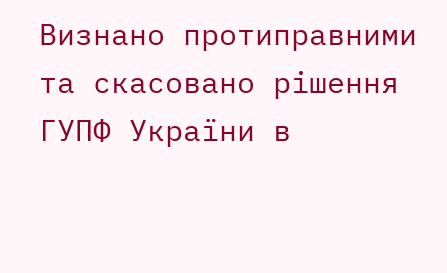Визнано протиправними та скасовано рішення ГУПФ України в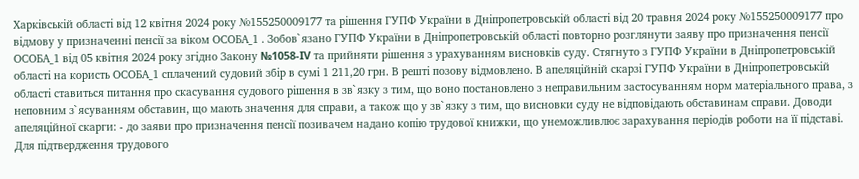Харківській області від 12 квітня 2024 року №155250009177 та рішення ГУПФ України в Дніпропетровській області від 20 травня 2024 року №155250009177 про відмову у призначенні пенсії за віком ОСОБА_1 . Зобов`язано ГУПФ України в Дніпропетровській області повторно розглянути заяву про призначення пенсії ОСОБА_1 від 05 квітня 2024 року згідно Закону №1058-IV та прийняти рішення з урахуванням висновків суду. Стягнуто з ГУПФ України в Дніпропетровській області на користь ОСОБА_1 сплачений судовий збір в сумі 1 211,20 грн. В решті позову відмовлено. В апеляційній скарзі ГУПФ України в Дніпропетровській області ставиться питання про скасування судового рішення в зв`язку з тим, що воно постановлено з неправильним застосуванням норм матеріального права, з неповним з`ясуванням обставин, що мають значення для справи, а також що у зв`язку з тим, що висновки суду не відповідають обставинам справи. Доводи апеляційної скарги: - до заяви про призначення пенсії позивачем надано копію трудової книжки, що унеможливлює зарахування періодів роботи на її підставі. Для підтвердження трудового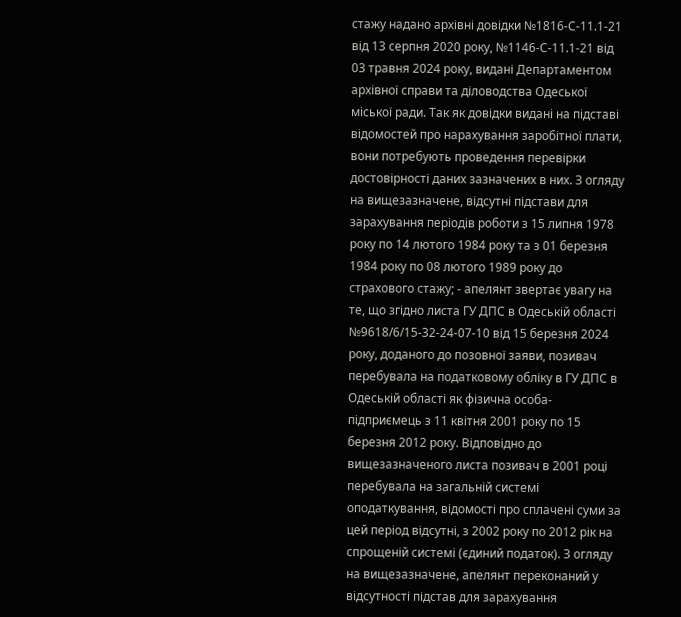стажу надано архівні довідки №1816-С-11.1-21 від 13 серпня 2020 року, №1146-С-11.1-21 від 03 травня 2024 року, видані Департаментом архівної справи та діловодства Одеської міської ради. Так як довідки видані на підставі відомостей про нарахування заробітної плати, вони потребують проведення перевірки достовірності даних зазначених в них. З огляду на вищезазначене, відсутні підстави для зарахування періодів роботи з 15 липня 1978 року по 14 лютого 1984 року та з 01 березня 1984 року по 08 лютого 1989 року до страхового стажу; - апелянт звертає увагу на те, що згідно листа ГУ ДПС в Одеській області №9618/6/15-32-24-07-10 від 15 березня 2024 року, доданого до позовної заяви, позивач перебувала на податковому обліку в ГУ ДПС в Одеській області як фізична особа-підприємець з 11 квітня 2001 року по 15 березня 2012 року. Відповідно до вищезазначеного листа позивач в 2001 році перебувала на загальній системі оподаткування, відомості про сплачені суми за цей період відсутні, з 2002 року по 2012 рік на спрощеній системі (єдиний податок). З огляду на вищезазначене, апелянт переконаний у відсутності підстав для зарахування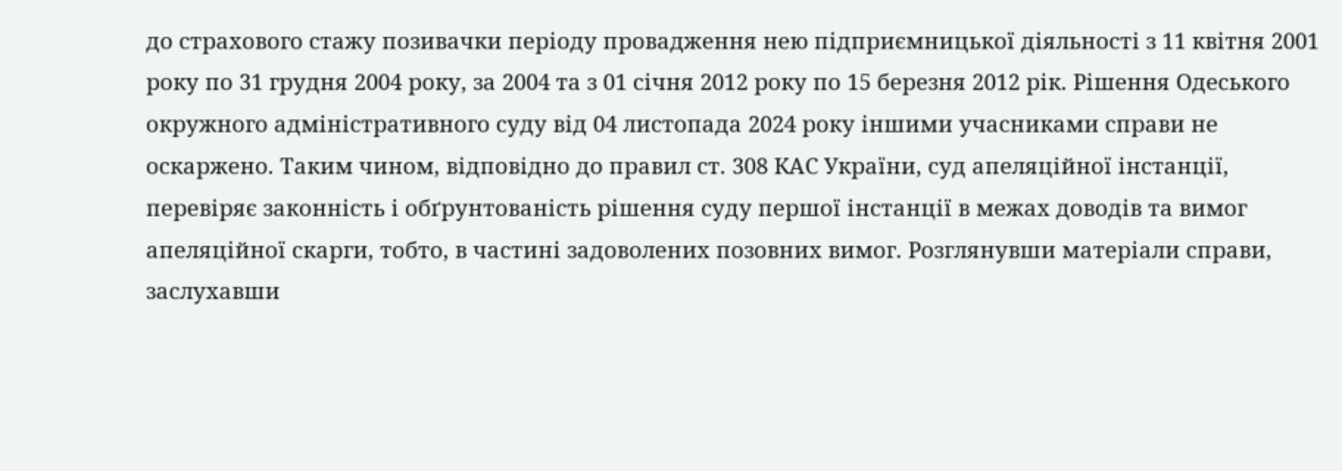до страхового стажу позивачки періоду провадження нею підприємницької діяльності з 11 квітня 2001 року по 31 грудня 2004 року, за 2004 та з 01 січня 2012 року по 15 березня 2012 рік. Рішення Одеського окружного адміністративного суду від 04 листопада 2024 року іншими учасниками справи не оскаржено. Таким чином, відповідно до правил ст. 308 КАС України, суд апеляційної інстанції, перевіряє законність і обґрунтованість рішення суду першої інстанції в межах доводів та вимог апеляційної скарги, тобто, в частині задоволених позовних вимог. Розглянувши матеріали справи, заслухавши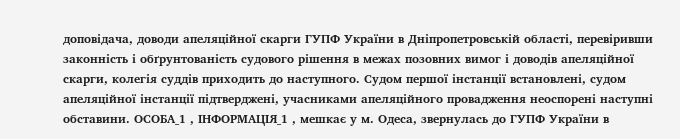доповідача, доводи апеляційної скарги ГУПФ України в Дніпропетровській області, перевіривши законність і обґрунтованість судового рішення в межах позовних вимог і доводів апеляційної скарги, колегія суддів приходить до наступного. Судом першої інстанції встановлені, судом апеляційної інстанції підтверджені, учасниками апеляційного провадження неоспорені наступні обставини. ОСОБА_1 , ІНФОРМАЦІЯ_1 , мешкає у м. Одеса, звернулась до ГУПФ України в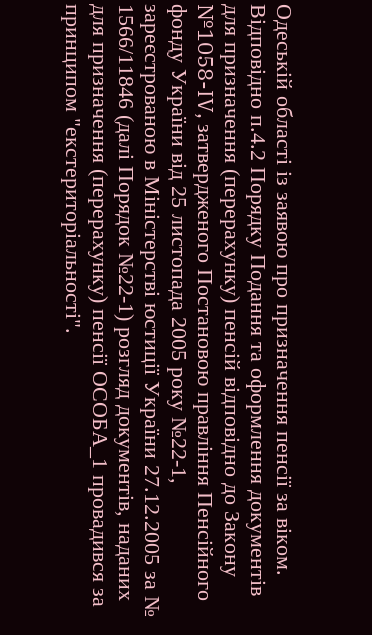Одеській області із заявою про призначення пенсії за віком. Відповідно п.4.2 Порядку Подання та оформлення документів для призначення (перерахунку) пенсій відповідно до Закону №1058-IV, затвердженого Постановою правління Пенсійного фонду України від 25 листопада 2005 року №22-1, зареєстрованою в Міністерстві юстиції України 27.12.2005 за № 1566/11846 (далі Порядок №22-1) розгляд документів, наданих для призначення (перерахунку) пенсії ОСОБА_1 провадився за принципом "екстериторіальності".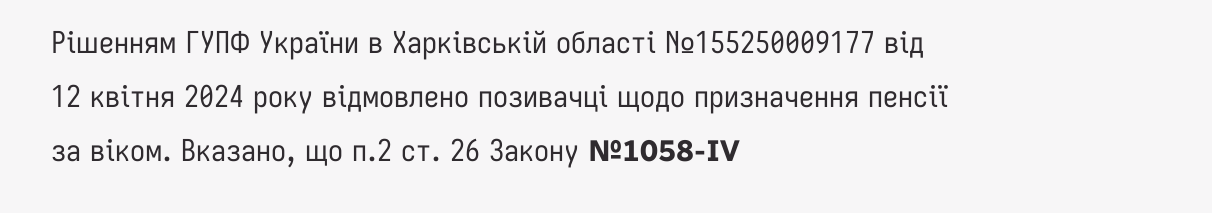Рішенням ГУПФ України в Харківській області №155250009177 від 12 квітня 2024 року відмовлено позивачці щодо призначення пенсії за віком. Вказано, що п.2 ст. 26 Закону №1058-IV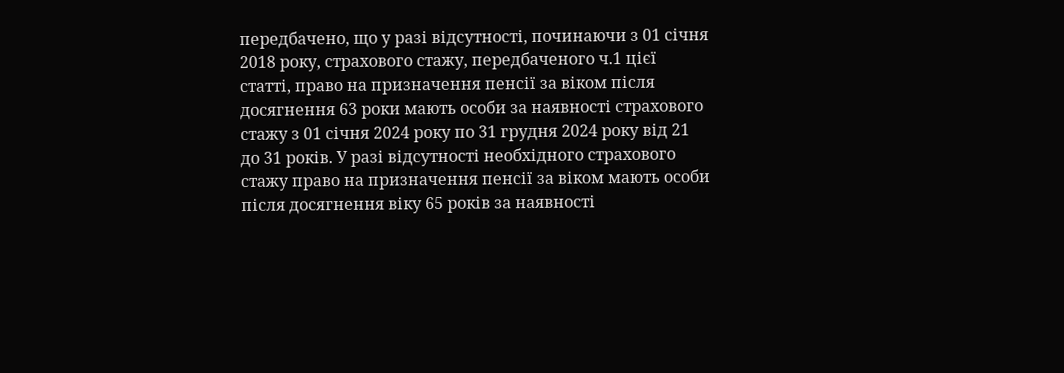передбачено, що у разі відсутності, починаючи з 01 січня 2018 року, страхового стажу, передбаченого ч.1 цієї статті, право на призначення пенсії за віком після досягнення 63 роки мають особи за наявності страхового стажу з 01 січня 2024 року по 31 грудня 2024 року від 21 до 31 років. У разі відсутності необхідного страхового стажу право на призначення пенсії за віком мають особи після досягнення віку 65 років за наявності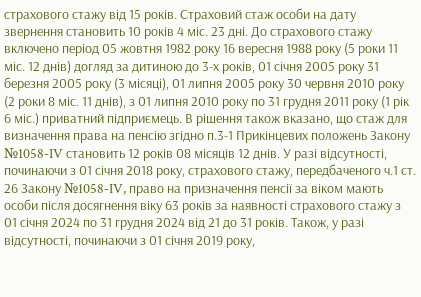страхового стажу від 15 років. Страховий стаж особи на дату звернення становить 10 років 4 міс. 23 дні. До страхового стажу включено період 05 жовтня 1982 року 16 вересня 1988 року (5 роки 11 міс. 12 днів) догляд за дитиною до 3-х років, 01 січня 2005 року 31 березня 2005 року (3 місяці), 01 липня 2005 року 30 червня 2010 року (2 роки 8 міс. 11 днів), з 01 липня 2010 року по 31 грудня 2011 року (1 рік 6 міс.) приватний підприємець. В рішення також вказано, що стаж для визначення права на пенсію згідно п.3-1 Прикінцевих положень Закону №1058-IV становить 12 років 08 місяців 12 днів. У разі відсутності, починаючи з 01 січня 2018 року, страхового стажу, передбаченого ч.1 ст. 26 Закону №1058-IV, право на призначення пенсії за віком мають особи після досягнення віку 63 років за наявності страхового стажу з 01 січня 2024 по 31 грудня 2024 від 21 до 31 років. Також, у разі відсутності, починаючи з 01 січня 2019 року,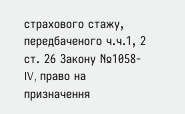страхового стажу, передбаченого ч.ч.1, 2 ст. 26 Закону №1058-IV, право на призначення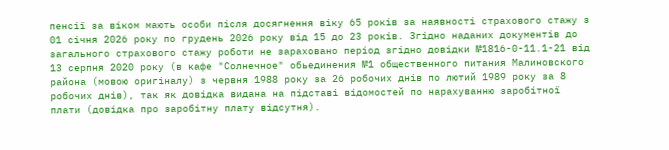пенсії за віком мають особи після досягнення віку 65 років за наявності страхового стажу з 01 січня 2026 року по грудень 2026 року від 15 до 23 років. Згідно наданих документів до загального страхового стажу роботи не зараховано період згідно довідки №1816-0-11.1-21 від 13 серпня 2020 року (в кафе "Солнечное" обьединения №1 общественного питания Малиновского района (мовою оригіналу) з червня 1988 року за 26 робочих днів по лютий 1989 року за 8 робочих днів), так як довідка видана на підставі відомостей по нарахуванню заробітної плати (довідка про заробітну плату відсутня).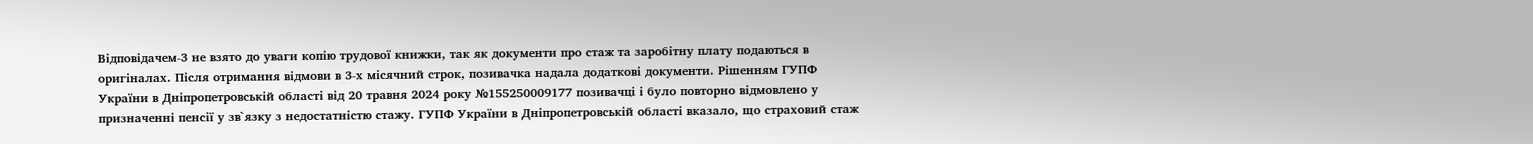Відповідачем-3 не взято до уваги копію трудової книжки, так як документи про стаж та заробітну плату подаються в оригіналах. Після отримання відмови в 3-х місячний строк, позивачка надала додаткові документи. Рішенням ГУПФ України в Дніпропетровській області від 20 травня 2024 року №155250009177 позивачці і було повторно відмовлено у призначенні пенсії у зв`язку з недостатністю стажу. ГУПФ України в Дніпропетровській області вказало, що страховий стаж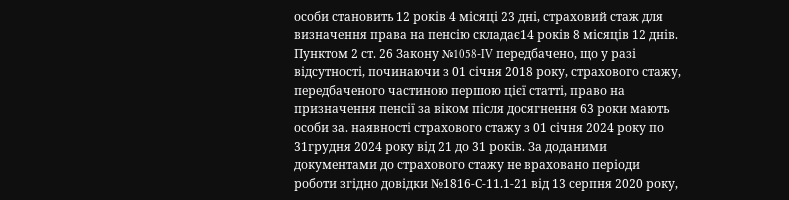особи становить 12 років 4 місяці 23 дні, страховий стаж для визначення права на пенсію складає14 років 8 місяців 12 днів. Пунктом 2 ст. 26 Закону №1058-IV передбачено, що у разі відсутності, починаючи з 01 січня 2018 року, страхового стажу, передбаченого частиною першою цієї статті, право на призначення пенсії за віком після досягнення 63 роки мають особи за. наявності страхового стажу з 01 січня 2024 року по 31грудня 2024 року від 21 до 31 років. За доданими документами до страхового стажу не враховано періоди роботи згідно довідки №1816-С-11.1-21 від 13 серпня 2020 року,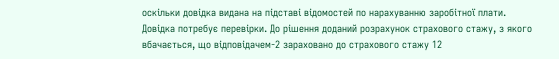оскільки довідка видана на підставі відомостей по нарахуванню заробітної плати. Довідка потребує перевірки. До рішення доданий розрахунок страхового стажу, з якого вбачається, що відповідачем-2 зараховано до страхового стажу 12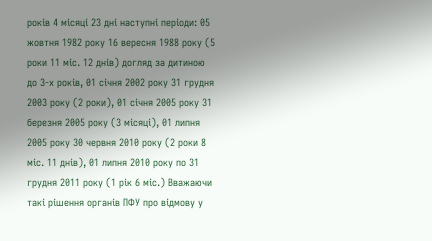років 4 місяці 23 дні наступні періоди: 05 жовтня 1982 року 16 вересня 1988 року (5 роки 11 міс. 12 днів) догляд за дитиною до 3-х років, 01 січня 2002 року 31 грудня 2003 року (2 роки), 01 січня 2005 року 31 березня 2005 року (3 місяці), 01 липня 2005 року 30 червня 2010 року (2 роки 8 міс. 11 днів), 01 липня 2010 року по 31 грудня 2011 року (1 рік 6 міс.) Вважаючи такі рішення органів ПФУ про відмову у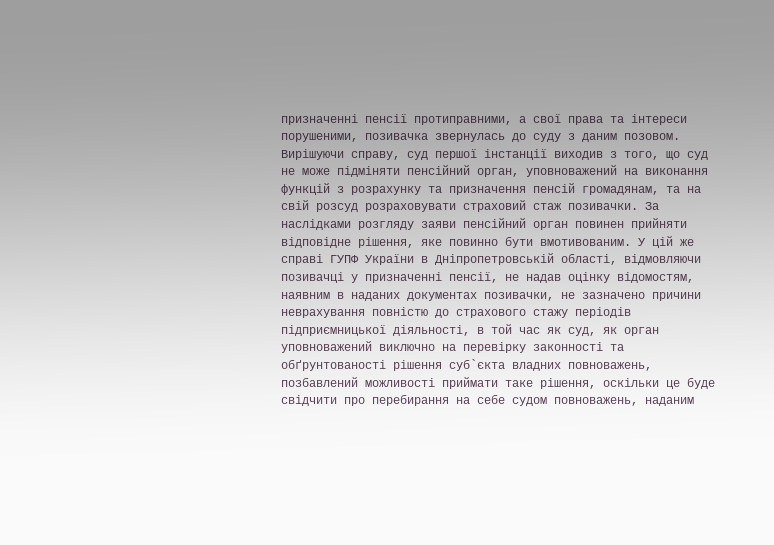призначенні пенсії протиправними, а свої права та інтереси порушеними, позивачка звернулась до суду з даним позовом. Вирішуючи справу, суд першої інстанції виходив з того, що суд не може підміняти пенсійний орган, уповноважений на виконання функцій з розрахунку та призначення пенсій громадянам, та на свій розсуд розраховувати страховий стаж позивачки. За наслідками розгляду заяви пенсійний орган повинен прийняти відповідне рішення, яке повинно бути вмотивованим. У цій же справі ГУПФ України в Дніпропетровській області, відмовляючи позивачці у призначенні пенсії, не надав оцінку відомостям, наявним в наданих документах позивачки, не зазначено причини неврахування повністю до страхового стажу періодів підприємницької діяльності, в той час як суд, як орган уповноважений виключно на перевірку законності та обґрунтованості рішення суб`єкта владних повноважень, позбавлений можливості приймати таке рішення, оскільки це буде свідчити про перебирання на себе судом повноважень, наданим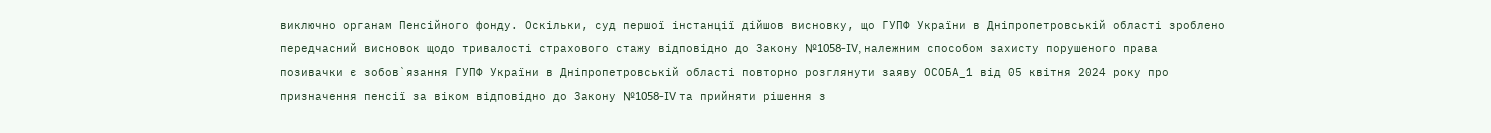виключно органам Пенсійного фонду. Оскільки, суд першої інстанції дійшов висновку, що ГУПФ України в Дніпропетровській області зроблено передчасний висновок щодо тривалості страхового стажу відповідно до Закону №1058-IV, належним способом захисту порушеного права позивачки є зобов`язання ГУПФ України в Дніпропетровській області повторно розглянути заяву ОСОБА_1 від 05 квітня 2024 року про призначення пенсії за віком відповідно до Закону №1058-IV та прийняти рішення з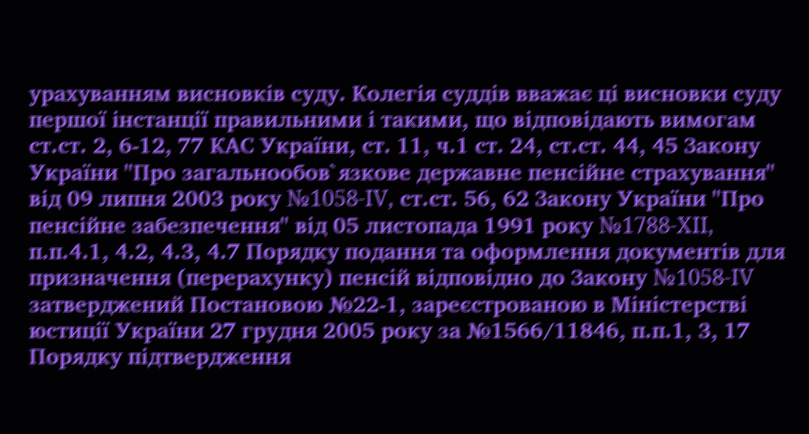урахуванням висновків суду. Колегія суддів вважає ці висновки суду першої інстанції правильними і такими, що відповідають вимогам ст.ст. 2, 6-12, 77 КАС України, ст. 11, ч.1 ст. 24, ст.ст. 44, 45 Закону України "Про загальнообов`язкове державне пенсійне страхування" від 09 липня 2003 року №1058-IV, ст.ст. 56, 62 Закону України "Про пенсійне забезпечення" від 05 листопада 1991 року №1788-XII, п.п.4.1, 4.2, 4.3, 4.7 Порядку подання та оформлення документів для призначення (перерахунку) пенсій відповідно до Закону №1058-IV затверджений Постановою №22-1, зареєстрованою в Міністерстві юстиції України 27 грудня 2005 року за №1566/11846, п.п.1, 3, 17 Порядку підтвердження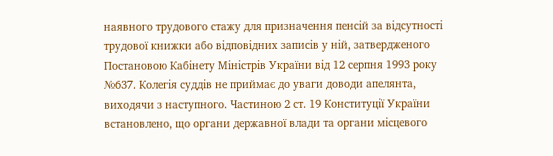наявного трудового стажу для призначення пенсій за відсутності трудової книжки або відповідних записів у ній, затвердженого Постановою Кабінету Міністрів України від 12 серпня 1993 року №637. Колегія суддів не приймає до уваги доводи апелянта, виходячи з наступного. Частиною 2 ст. 19 Конституції України встановлено, що органи державної влади та органи місцевого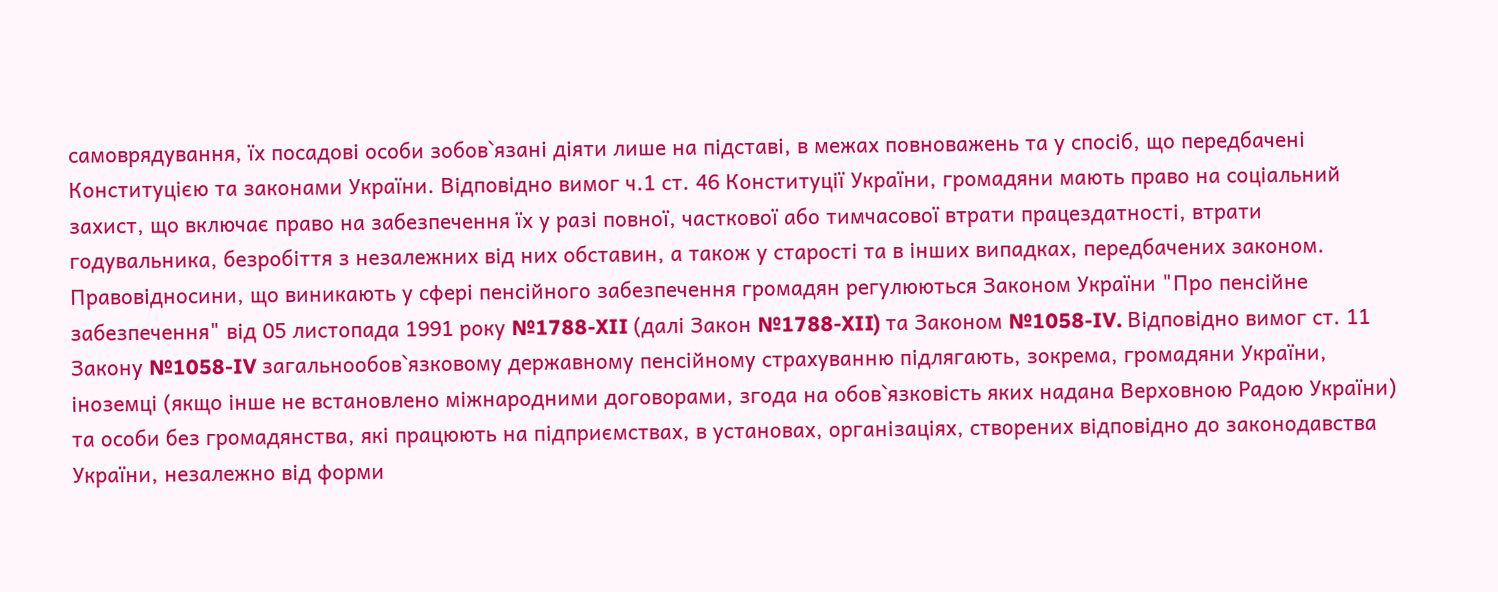самоврядування, їх посадові особи зобов`язані діяти лише на підставі, в межах повноважень та у спосіб, що передбачені Конституцією та законами України. Відповідно вимог ч.1 ст. 46 Конституції України, громадяни мають право на соціальний захист, що включає право на забезпечення їх у разі повної, часткової або тимчасової втрати працездатності, втрати годувальника, безробіття з незалежних від них обставин, а також у старості та в інших випадках, передбачених законом. Правовідносини, що виникають у сфері пенсійного забезпечення громадян регулюються Законом України "Про пенсійне забезпечення" від 05 листопада 1991 року №1788-XII (далі Закон №1788-XII) та Законом №1058-IV. Відповідно вимог ст. 11 Закону №1058-IV загальнообов`язковому державному пенсійному страхуванню підлягають, зокрема, громадяни України, іноземці (якщо інше не встановлено міжнародними договорами, згода на обов`язковість яких надана Верховною Радою України) та особи без громадянства, які працюють на підприємствах, в установах, організаціях, створених відповідно до законодавства України, незалежно від форми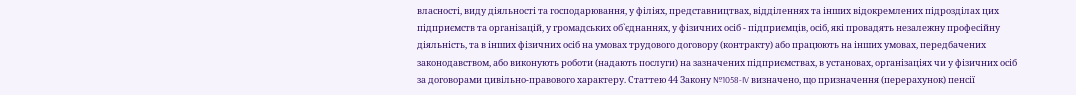власності, виду діяльності та господарювання, у філіях, представництвах, відділеннях та інших відокремлених підрозділах цих підприємств та організацій, у громадських об`єднаннях, у фізичних осіб - підприємців, осіб, які провадять незалежну професійну діяльність, та в інших фізичних осіб на умовах трудового договору (контракту) або працюють на інших умовах, передбачених законодавством, або виконують роботи (надають послуги) на зазначених підприємствах, в установах, організаціях чи у фізичних осіб за договорами цивільно-правового характеру. Статтею 44 Закону №1058-IV визначено, що призначення (перерахунок) пенсії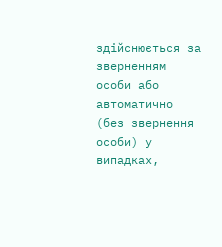здійснюється за зверненням особи або автоматично (без звернення особи) у випадках,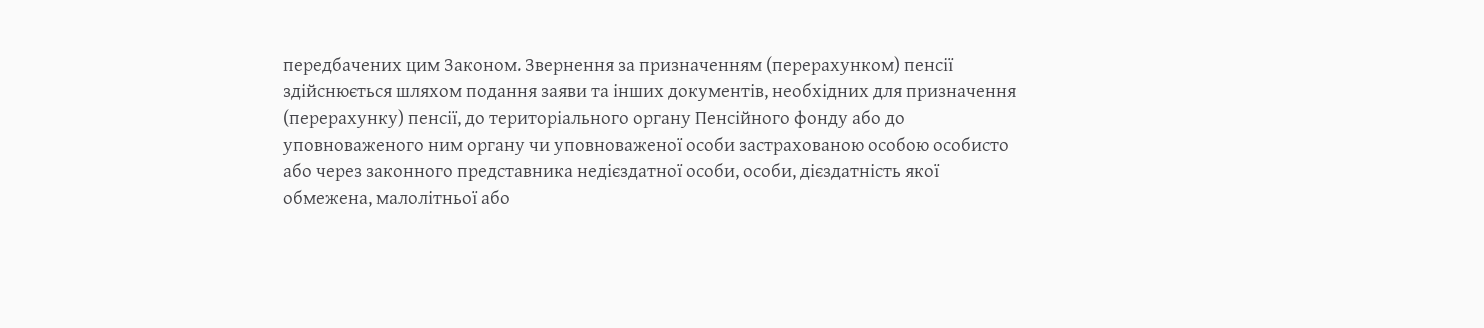передбачених цим Законом. Звернення за призначенням (перерахунком) пенсії здійснюється шляхом подання заяви та інших документів, необхідних для призначення (перерахунку) пенсії, до територіального органу Пенсійного фонду або до уповноваженого ним органу чи уповноваженої особи застрахованою особою особисто або через законного представника недієздатної особи, особи, дієздатність якої обмежена, малолітньої або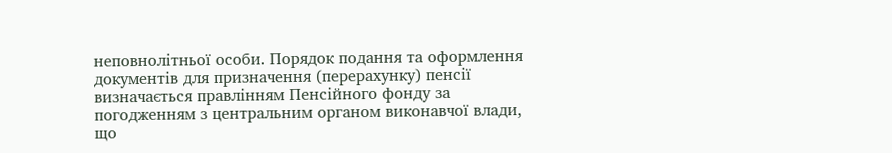неповнолітньої особи. Порядок подання та оформлення документів для призначення (перерахунку) пенсії визначається правлінням Пенсійного фонду за погодженням з центральним органом виконавчої влади, що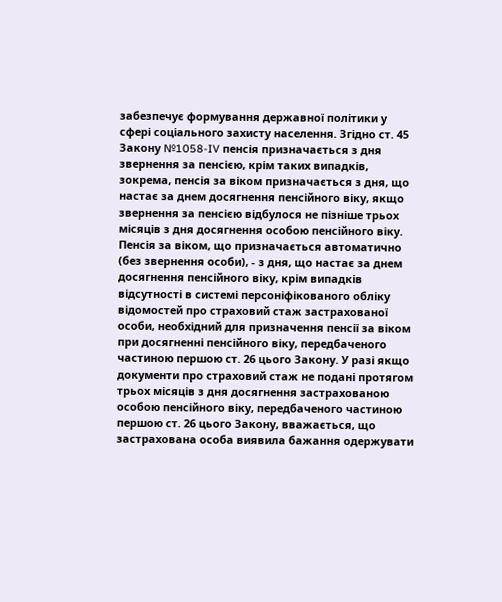забезпечує формування державної політики у сфері соціального захисту населення. Згідно ст. 45 Закону №1058-IV пенсія призначається з дня звернення за пенсією, крім таких випадків, зокрема, пенсія за віком призначається з дня, що настає за днем досягнення пенсійного віку, якщо звернення за пенсією відбулося не пізніше трьох місяців з дня досягнення особою пенсійного віку. Пенсія за віком, що призначається автоматично (без звернення особи), - з дня, що настає за днем досягнення пенсійного віку, крім випадків відсутності в системі персоніфікованого обліку відомостей про страховий стаж застрахованої особи, необхідний для призначення пенсії за віком при досягненні пенсійного віку, передбаченого частиною першою ст. 26 цього Закону. У разі якщо документи про страховий стаж не подані протягом трьох місяців з дня досягнення застрахованою особою пенсійного віку, передбаченого частиною першою ст. 26 цього Закону, вважається, що застрахована особа виявила бажання одержувати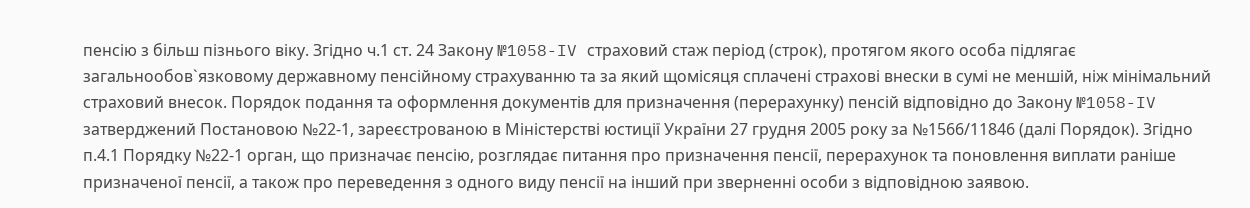пенсію з більш пізнього віку. Згідно ч.1 ст. 24 Закону №1058-IV страховий стаж період (строк), протягом якого особа підлягає загальнообов`язковому державному пенсійному страхуванню та за який щомісяця сплачені страхові внески в сумі не меншій, ніж мінімальний страховий внесок. Порядок подання та оформлення документів для призначення (перерахунку) пенсій відповідно до Закону №1058-IV затверджений Постановою №22-1, зареєстрованою в Міністерстві юстиції України 27 грудня 2005 року за №1566/11846 (далі Порядок). Згідно п.4.1 Порядку №22-1 орган, що призначає пенсію, розглядає питання про призначення пенсії, перерахунок та поновлення виплати раніше призначеної пенсії, а також про переведення з одного виду пенсії на інший при зверненні особи з відповідною заявою.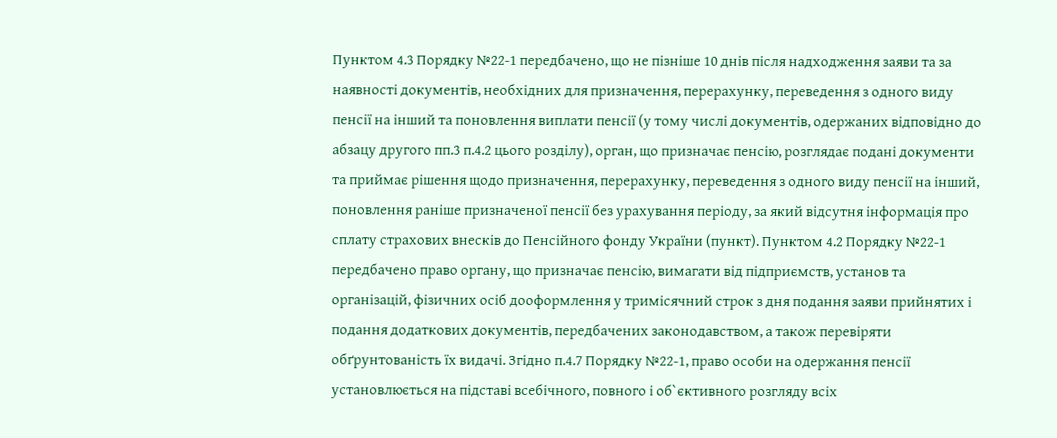Пунктом 4.3 Порядку №22-1 передбачено, що не пізніше 10 днів після надходження заяви та за наявності документів, необхідних для призначення, перерахунку, переведення з одного виду пенсії на інший та поновлення виплати пенсії (у тому числі документів, одержаних відповідно до абзацу другого пп.3 п.4.2 цього розділу), орган, що призначає пенсію, розглядає подані документи та приймає рішення щодо призначення, перерахунку, переведення з одного виду пенсії на інший, поновлення раніше призначеної пенсії без урахування періоду, за який відсутня інформація про сплату страхових внесків до Пенсійного фонду України (пункт). Пунктом 4.2 Порядку №22-1 передбачено право органу, що призначає пенсію, вимагати від підприємств, установ та організацій, фізичних осіб дооформлення у тримісячний строк з дня подання заяви прийнятих і подання додаткових документів, передбачених законодавством, а також перевіряти обґрунтованість їх видачі. Згідно п.4.7 Порядку №22-1, право особи на одержання пенсії установлюється на підставі всебічного, повного і об`єктивного розгляду всіх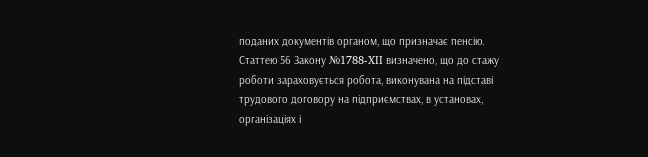поданих документів органом, що призначає пенсію. Статтею 56 Закону №1788-XII визначено, що до стажу роботи зараховується робота, виконувана на підставі трудового договору на підприємствах, в установах, організаціях і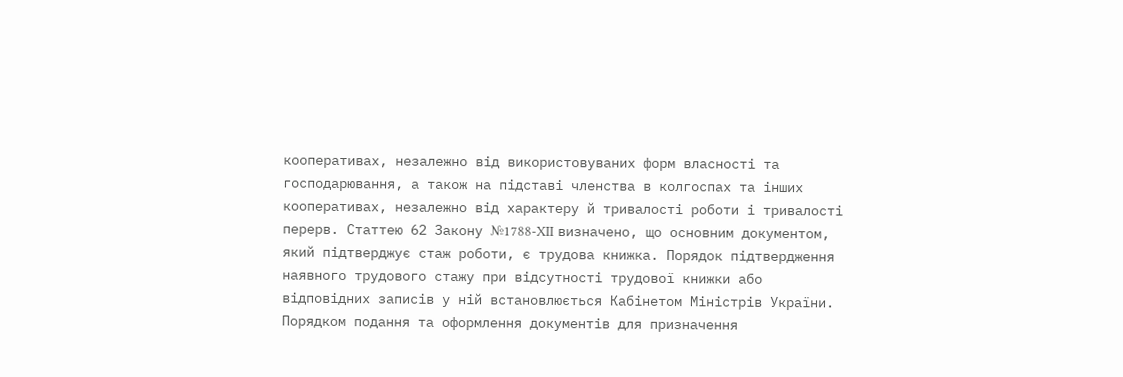кооперативах, незалежно від використовуваних форм власності та господарювання, а також на підставі членства в колгоспах та інших кооперативах, незалежно від характеру й тривалості роботи і тривалості перерв. Статтею 62 Закону №1788-XII визначено, що основним документом, який підтверджує стаж роботи, є трудова книжка. Порядок підтвердження наявного трудового стажу при відсутності трудової книжки або відповідних записів у ній встановлюється Кабінетом Міністрів України. Порядком подання та оформлення документів для призначення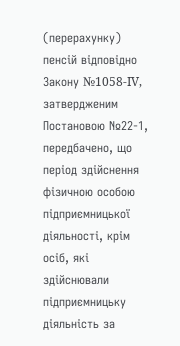(перерахунку) пенсій відповідно Закону №1058-IV, затвердженим Постановою №22-1, передбачено, що період здійснення фізичною особою підприємницької діяльності, крім осіб, які здійснювали підприємницьку діяльність за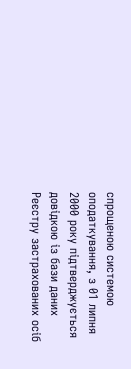спрощеною системою оподаткування, з 01 липня 2000 року підтверджується довідкою із бази даних Реєстру застрахованих осіб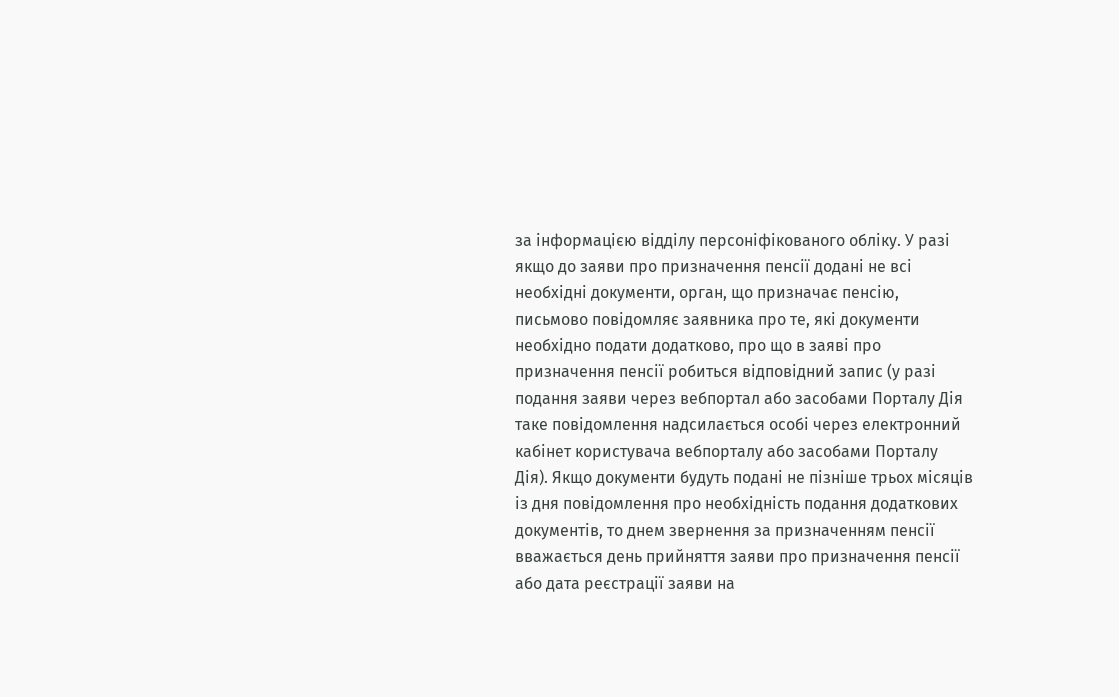за інформацією відділу персоніфікованого обліку. У разі якщо до заяви про призначення пенсії додані не всі необхідні документи, орган, що призначає пенсію, письмово повідомляє заявника про те, які документи необхідно подати додатково, про що в заяві про призначення пенсії робиться відповідний запис (у разі подання заяви через вебпортал або засобами Порталу Дія таке повідомлення надсилається особі через електронний кабінет користувача вебпорталу або засобами Порталу Дія). Якщо документи будуть подані не пізніше трьох місяців із дня повідомлення про необхідність подання додаткових документів, то днем звернення за призначенням пенсії вважається день прийняття заяви про призначення пенсії або дата реєстрації заяви на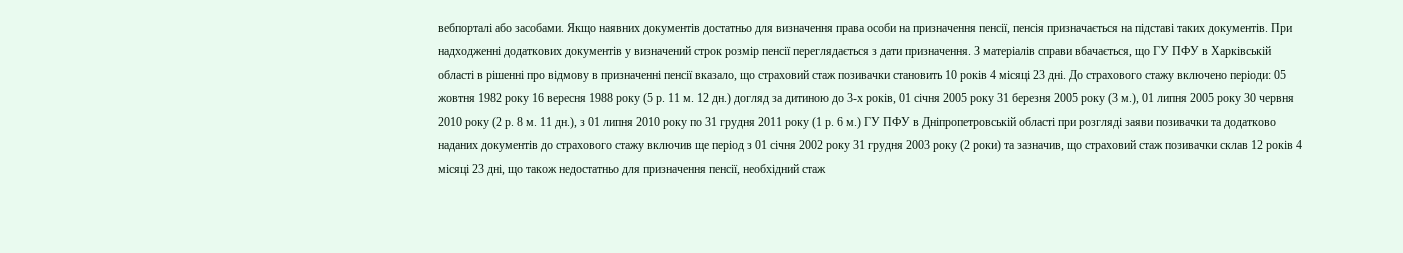вебпорталі або засобами. Якщо наявних документів достатньо для визначення права особи на призначення пенсії, пенсія призначається на підставі таких документів. При надходженні додаткових документів у визначений строк розмір пенсії переглядається з дати призначення. З матеріалів справи вбачається, що ГУ ПФУ в Харківській області в рішенні про відмову в призначенні пенсії вказало, що страховий стаж позивачки становить 10 років 4 місяці 23 дні. До страхового стажу включено періоди: 05 жовтня 1982 року 16 вересня 1988 року (5 р. 11 м. 12 дн.) догляд за дитиною до 3-х років, 01 січня 2005 року 31 березня 2005 року (3 м.), 01 липня 2005 року 30 червня 2010 року (2 р. 8 м. 11 дн.), з 01 липня 2010 року по 31 грудня 2011 року (1 р. 6 м.) ГУ ПФУ в Дніпропетровській області при розгляді заяви позивачки та додатково наданих документів до страхового стажу включив ще період з 01 січня 2002 року 31 грудня 2003 року (2 роки) та зазначив, що страховий стаж позивачки склав 12 років 4 місяці 23 дні, що також недостатньо для призначення пенсії, необхідний стаж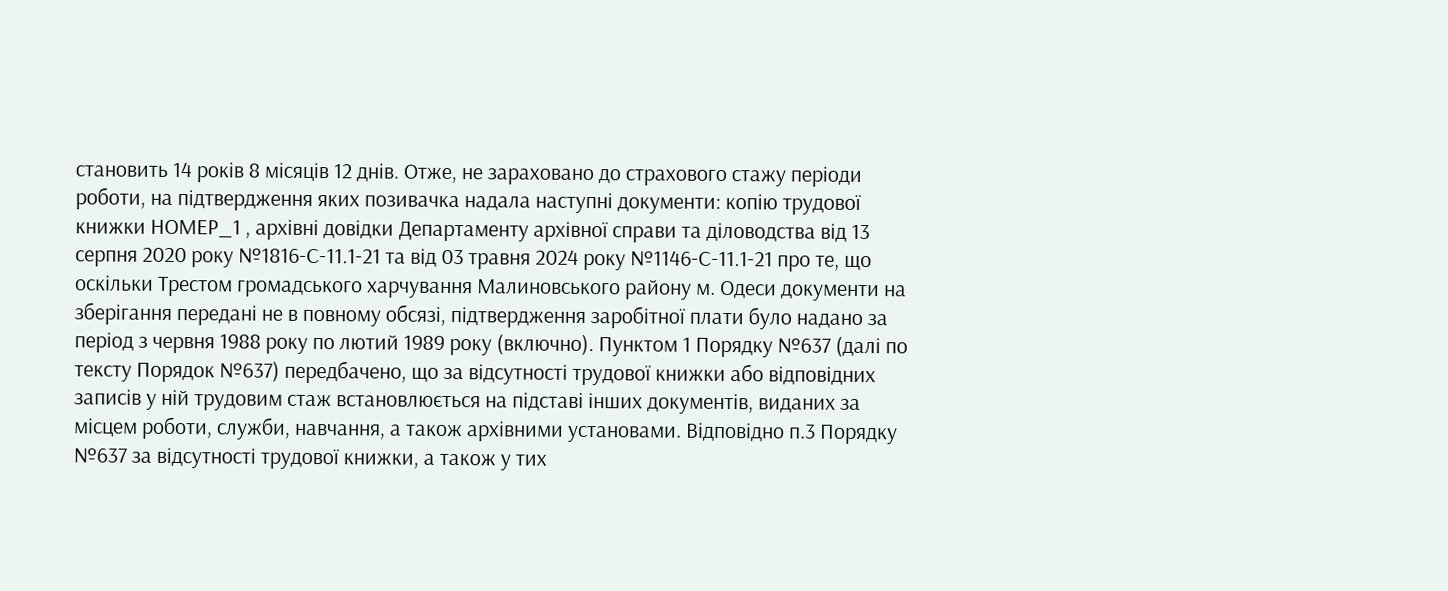становить 14 років 8 місяців 12 днів. Отже, не зараховано до страхового стажу періоди роботи, на підтвердження яких позивачка надала наступні документи: копію трудової книжки НОМЕР_1 , архівні довідки Департаменту архівної справи та діловодства від 13 серпня 2020 року №1816-С-11.1-21 та від 03 травня 2024 року №1146-С-11.1-21 про те, що оскільки Трестом громадського харчування Малиновського району м. Одеси документи на зберігання передані не в повному обсязі, підтвердження заробітної плати було надано за період з червня 1988 року по лютий 1989 року (включно). Пунктом 1 Порядку №637 (далі по тексту Порядок №637) передбачено, що за відсутності трудової книжки або відповідних записів у ній трудовим стаж встановлюється на підставі інших документів, виданих за місцем роботи, служби, навчання, а також архівними установами. Відповідно п.3 Порядку №637 за відсутності трудової книжки, а також у тих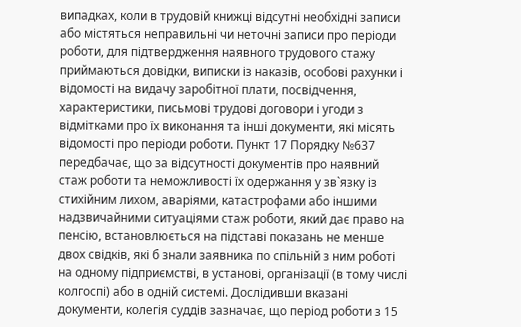випадках, коли в трудовій книжці відсутні необхідні записи або містяться неправильні чи неточні записи про періоди роботи, для підтвердження наявного трудового стажу приймаються довідки, виписки із наказів, особові рахунки і відомості на видачу заробітної плати, посвідчення, характеристики, письмові трудові договори і угоди з відмітками про їх виконання та інші документи, які місять відомості про періоди роботи. Пункт 17 Порядку №637 передбачає, що за відсутності документів про наявний стаж роботи та неможливості їх одержання у зв`язку із стихійним лихом, аваріями, катастрофами або іншими надзвичайними ситуаціями стаж роботи, який дає право на пенсію, встановлюється на підставі показань не менше двох свідків, які б знали заявника по спільній з ним роботі на одному підприємстві, в установі, організації (в тому числі колгоспі) або в одній системі. Дослідивши вказані документи, колегія суддів зазначає, що період роботи з 15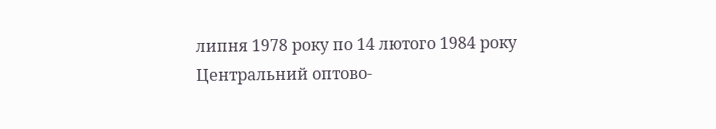липня 1978 року по 14 лютого 1984 року Центральний оптово-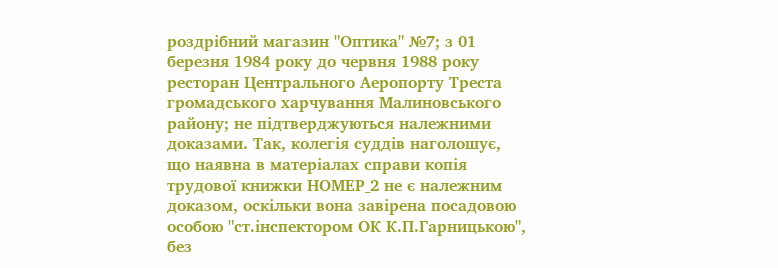роздрібний магазин "Оптика" №7; з 01 березня 1984 року до червня 1988 року ресторан Центрального Аеропорту Треста громадського харчування Малиновського району; не підтверджуються належними доказами. Так, колегія суддів наголошує, що наявна в матеріалах справи копія трудової книжки НОМЕР_2 не є належним доказом, оскільки вона завірена посадовою особою "ст.інспектором ОК К.П.Гарницькою", без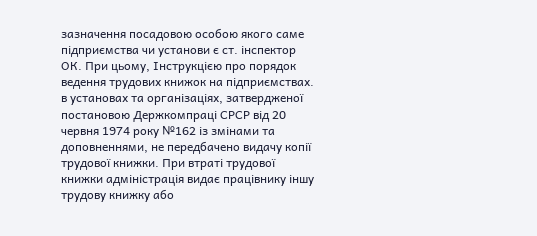зазначення посадовою особою якого саме підприємства чи установи є ст. інспектор ОК. При цьому, Інструкцією про порядок ведення трудових книжок на підприємствах. в установах та організаціях, затвердженої постановою Держкомпраці СРСР від 20 червня 1974 року №162 із змінами та доповненнями, не передбачено видачу копії трудової книжки. При втраті трудової книжки адміністрація видає працівнику іншу трудову книжку або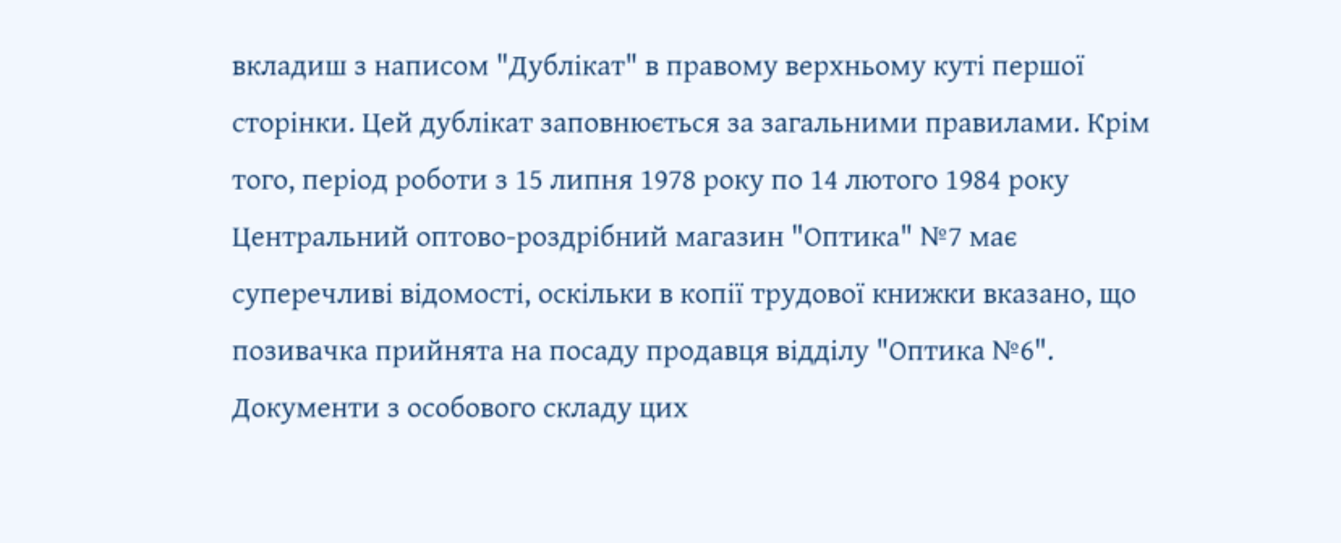вкладиш з написом "Дублікат" в правому верхньому куті першої сторінки. Цей дублікат заповнюється за загальними правилами. Крім того, період роботи з 15 липня 1978 року по 14 лютого 1984 року Центральний оптово-роздрібний магазин "Оптика" №7 має суперечливі відомості, оскільки в копії трудової книжки вказано, що позивачка прийнята на посаду продавця відділу "Оптика №6". Документи з особового складу цих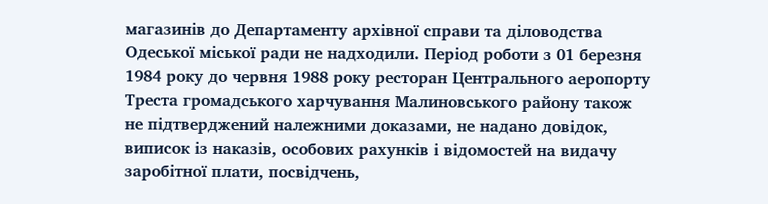магазинів до Департаменту архівної справи та діловодства Одеської міської ради не надходили. Період роботи з 01 березня 1984 року до червня 1988 року ресторан Центрального аеропорту Треста громадського харчування Малиновського району також не підтверджений належними доказами, не надано довідок, виписок із наказів, особових рахунків і відомостей на видачу заробітної плати, посвідчень,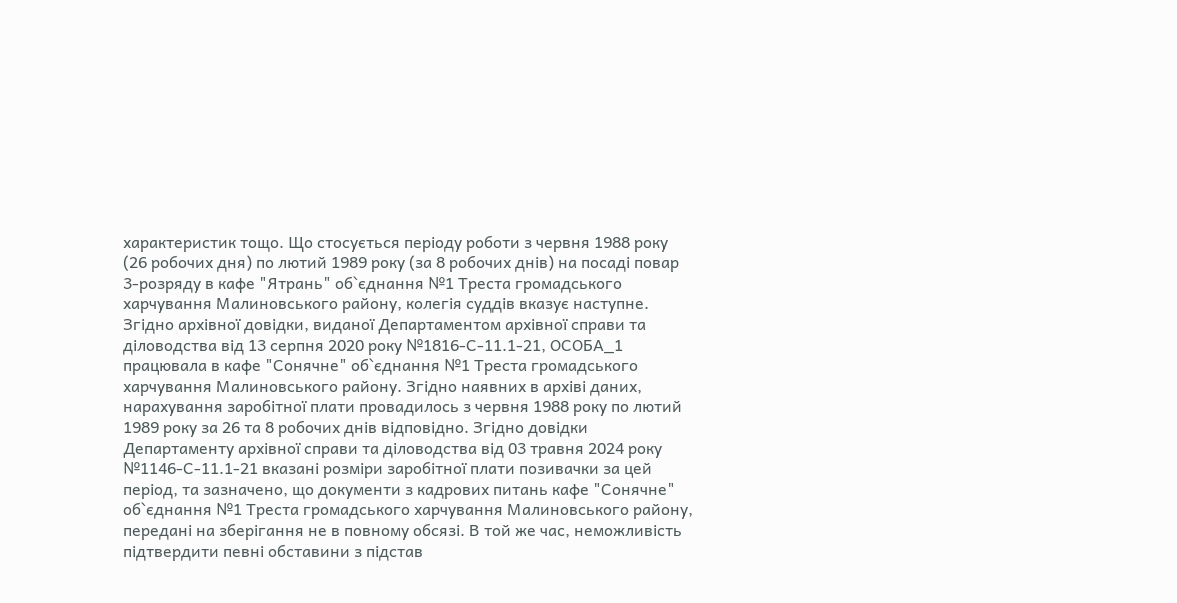характеристик тощо. Що стосується періоду роботи з червня 1988 року (26 робочих дня) по лютий 1989 року (за 8 робочих днів) на посаді повар 3-розряду в кафе "Ятрань" об`єднання №1 Треста громадського харчування Малиновського району, колегія суддів вказує наступне. Згідно архівної довідки, виданої Департаментом архівної справи та діловодства від 13 серпня 2020 року №1816-С-11.1-21, ОСОБА_1 працювала в кафе "Сонячне" об`єднання №1 Треста громадського харчування Малиновського району. Згідно наявних в архіві даних, нарахування заробітної плати провадилось з червня 1988 року по лютий 1989 року за 26 та 8 робочих днів відповідно. Згідно довідки Департаменту архівної справи та діловодства від 03 травня 2024 року №1146-С-11.1-21 вказані розміри заробітної плати позивачки за цей період, та зазначено, що документи з кадрових питань кафе "Сонячне" об`єднання №1 Треста громадського харчування Малиновського району, передані на зберігання не в повному обсязі. В той же час, неможливість підтвердити певні обставини з підстав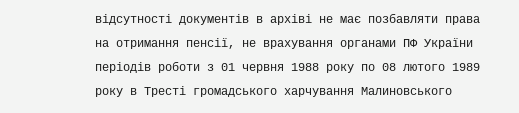відсутності документів в архіві не має позбавляти права на отримання пенсії, не врахування органами ПФ України періодів роботи з 01 червня 1988 року по 08 лютого 1989 року в Тресті громадського харчування Малиновського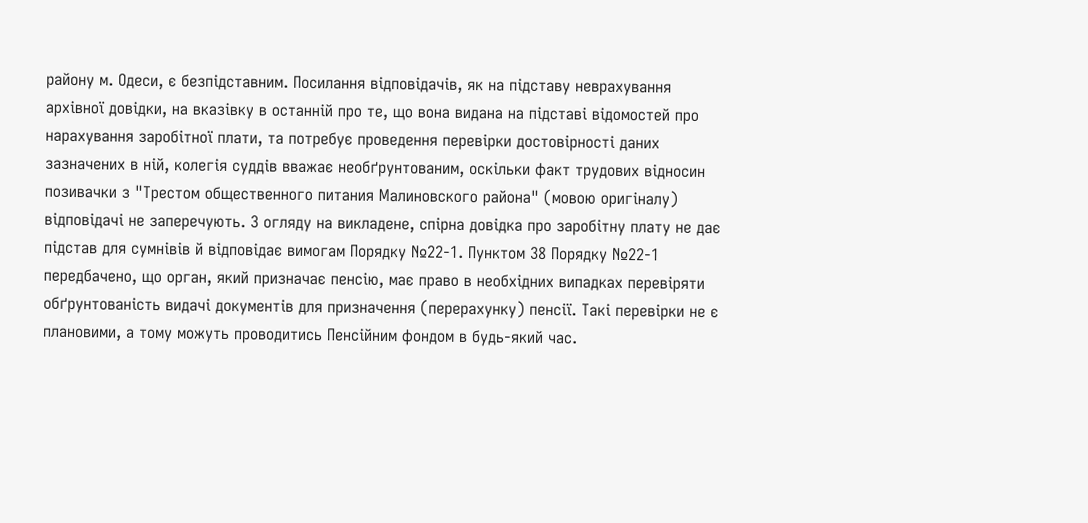району м. Одеси, є безпідставним. Посилання відповідачів, як на підставу неврахування архівної довідки, на вказівку в останній про те, що вона видана на підставі відомостей про нарахування заробітної плати, та потребує проведення перевірки достовірності даних зазначених в ній, колегія суддів вважає необґрунтованим, оскільки факт трудових відносин позивачки з "Трестом общественного питания Малиновского района" (мовою оригіналу) відповідачі не заперечують. З огляду на викладене, спірна довідка про заробітну плату не дає підстав для сумнівів й відповідає вимогам Порядку №22-1. Пунктом 38 Порядку №22-1 передбачено, що орган, який призначає пенсію, має право в необхідних випадках перевіряти обґрунтованість видачі документів для призначення (перерахунку) пенсії. Такі перевірки не є плановими, а тому можуть проводитись Пенсійним фондом в будь-який час.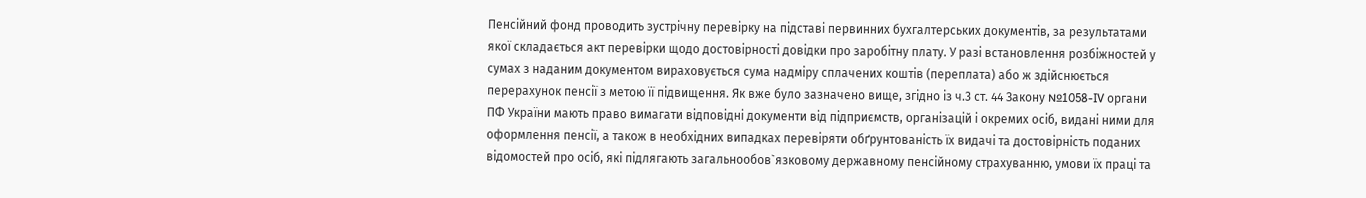Пенсійний фонд проводить зустрічну перевірку на підставі первинних бухгалтерських документів, за результатами якої складається акт перевірки щодо достовірності довідки про заробітну плату. У разі встановлення розбіжностей у сумах з наданим документом вираховується сума надміру сплачених коштів (переплата) або ж здійснюється перерахунок пенсії з метою її підвищення. Як вже було зазначено вище, згідно із ч.3 ст. 44 Закону №1058-IV органи ПФ України мають право вимагати відповідні документи від підприємств, організацій і окремих осіб, видані ними для оформлення пенсії, а також в необхідних випадках перевіряти обґрунтованість їх видачі та достовірність поданих відомостей про осіб, які підлягають загальнообов`язковому державному пенсійному страхуванню, умови їх праці та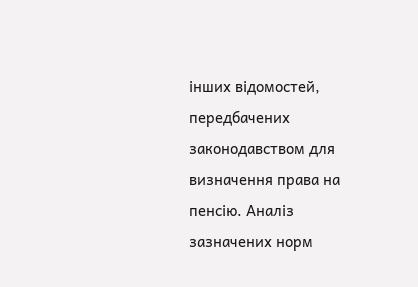інших відомостей, передбачених законодавством для визначення права на пенсію. Аналіз зазначених норм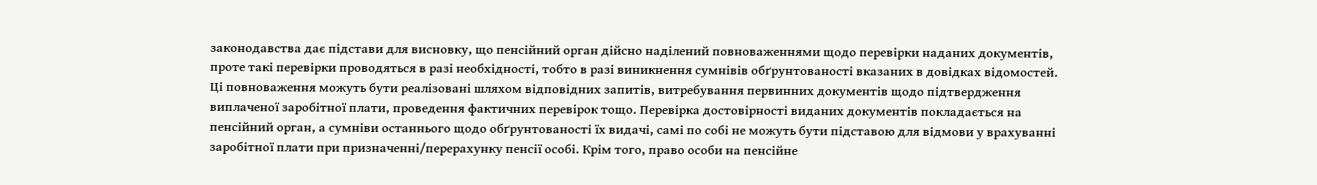законодавства дає підстави для висновку, що пенсійний орган дійсно наділений повноваженнями щодо перевірки наданих документів, проте такі перевірки проводяться в разі необхідності, тобто в разі виникнення сумнівів обґрунтованості вказаних в довідках відомостей. Ці повноваження можуть бути реалізовані шляхом відповідних запитів, витребування первинних документів щодо підтвердження виплаченої заробітної плати, проведення фактичних перевірок тощо. Перевірка достовірності виданих документів покладається на пенсійний орган, а сумніви останнього щодо обґрунтованості їх видачі, самі по собі не можуть бути підставою для відмови у врахуванні заробітної плати при призначенні/перерахунку пенсії особі. Крім того, право особи на пенсійне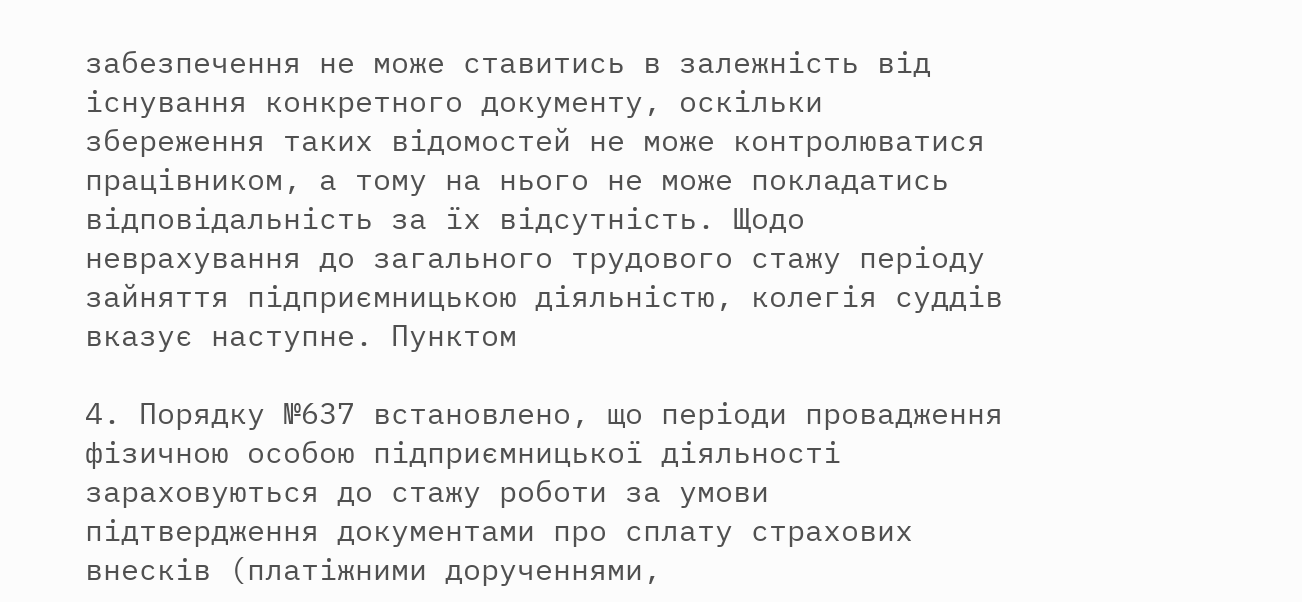забезпечення не може ставитись в залежність від існування конкретного документу, оскільки збереження таких відомостей не може контролюватися працівником, а тому на нього не може покладатись відповідальність за їх відсутність. Щодо неврахування до загального трудового стажу періоду зайняття підприємницькою діяльністю, колегія суддів вказує наступне. Пунктом

4. Порядку №637 встановлено, що періоди провадження фізичною особою підприємницької діяльності зараховуються до стажу роботи за умови підтвердження документами про сплату страхових внесків (платіжними дорученнями,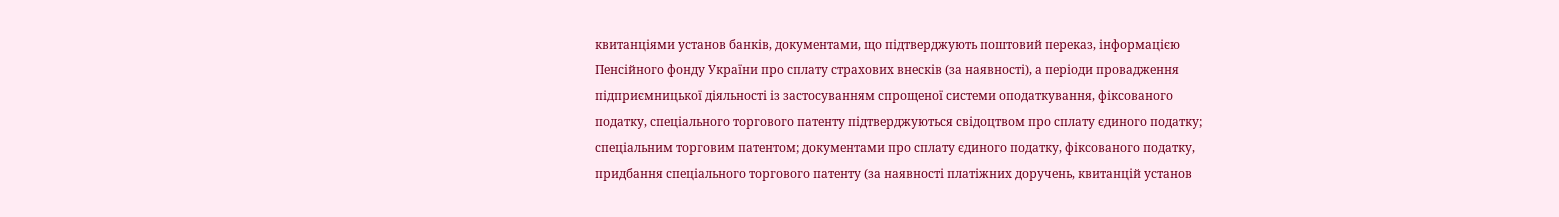квитанціями установ банків, документами, що підтверджують поштовий переказ, інформацією Пенсійного фонду України про сплату страхових внесків (за наявності), а періоди провадження підприємницької діяльності із застосуванням спрощеної системи оподаткування, фіксованого податку, спеціального торгового патенту підтверджуються свідоцтвом про сплату єдиного податку; спеціальним торговим патентом; документами про сплату єдиного податку, фіксованого податку, придбання спеціального торгового патенту (за наявності платіжних доручень, квитанцій установ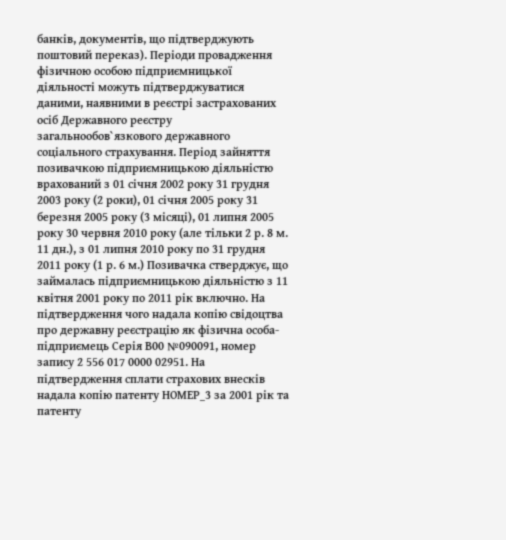банків, документів, що підтверджують поштовий переказ). Періоди провадження фізичною особою підприємницької діяльності можуть підтверджуватися даними, наявними в реєстрі застрахованих осіб Державного реєстру загальнообов`язкового державного соціального страхування. Період зайняття позивачкою підприємницькою діяльністю врахований з 01 січня 2002 року 31 грудня 2003 року (2 роки), 01 січня 2005 року 31 березня 2005 року (3 місяці), 01 липня 2005 року 30 червня 2010 року (але тільки 2 р. 8 м. 11 дн.), з 01 липня 2010 року по 31 грудня 2011 року (1 р. 6 м.) Позивачка стверджує, що займалась підприємницькою діяльністю з 11 квітня 2001 року по 2011 рік включно. На підтвердження чого надала копію свідоцтва про державну реєстрацію як фізична особа-підприємець Серія В00 №090091, номер запису 2 556 017 0000 02951. На підтвердження сплати страхових внесків надала копію патенту НОМЕР_3 за 2001 рік та патенту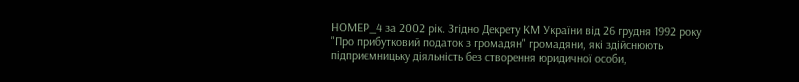НОМЕР_4 за 2002 рік. Згідно Декрету КМ України від 26 грудня 1992 року "Про прибутковий податок з громадян" громадяни, які здійснюють підприємницьку діяльність без створення юридичної особи,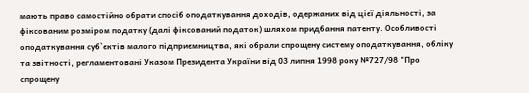мають право самостійно обрати спосіб оподаткування доходів, одержаних від цієї діяльності, за фіксованим розміром податку (далі фіксований податок) шляхом придбання патенту. Особливості оподаткування суб`єктів малого підприємництва, які обрали спрощену систему оподаткування, обліку та звітності, регламентовані Указом Президента України від 03 липня 1998 року №727/98 "Про спрощену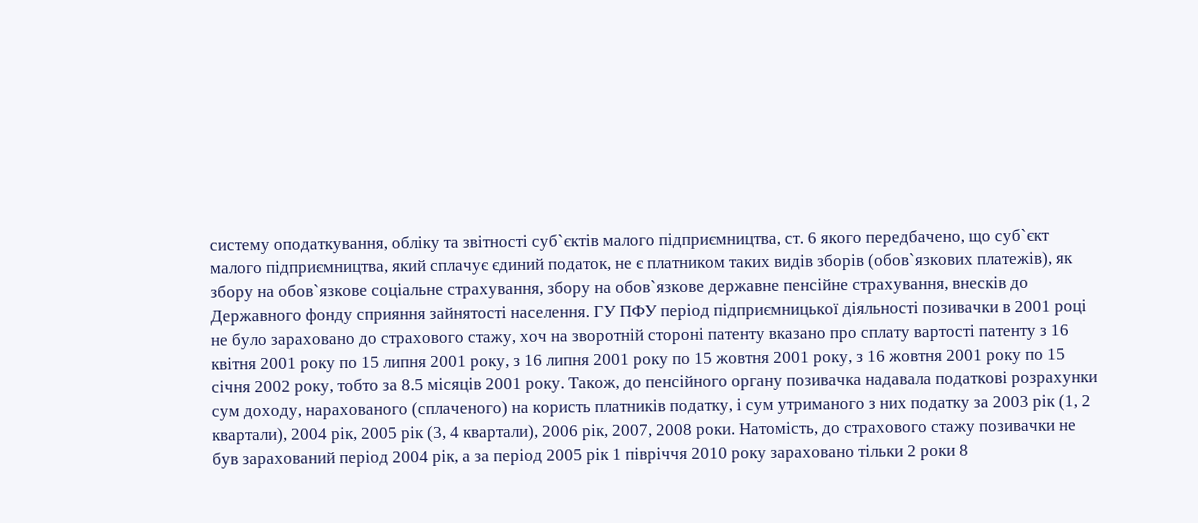систему оподаткування, обліку та звітності суб`єктів малого підприємництва, ст. 6 якого передбачено, що суб`єкт малого підприємництва, який сплачує єдиний податок, не є платником таких видів зборів (обов`язкових платежів), як збору на обов`язкове соціальне страхування, збору на обов`язкове державне пенсійне страхування, внесків до Державного фонду сприяння зайнятості населення. ГУ ПФУ період підприємницької діяльності позивачки в 2001 році не було зараховано до страхового стажу, хоч на зворотній стороні патенту вказано про сплату вартості патенту з 16 квітня 2001 року по 15 липня 2001 року, з 16 липня 2001 року по 15 жовтня 2001 року, з 16 жовтня 2001 року по 15 січня 2002 року, тобто за 8.5 місяців 2001 року. Також, до пенсійного органу позивачка надавала податкові розрахунки сум доходу, нарахованого (сплаченого) на користь платників податку, і сум утриманого з них податку за 2003 рік (1, 2 квартали), 2004 рік, 2005 рік (3, 4 квартали), 2006 рік, 2007, 2008 роки. Натомість, до страхового стажу позивачки не був зарахований період 2004 рік, а за період 2005 рік 1 півріччя 2010 року зараховано тільки 2 роки 8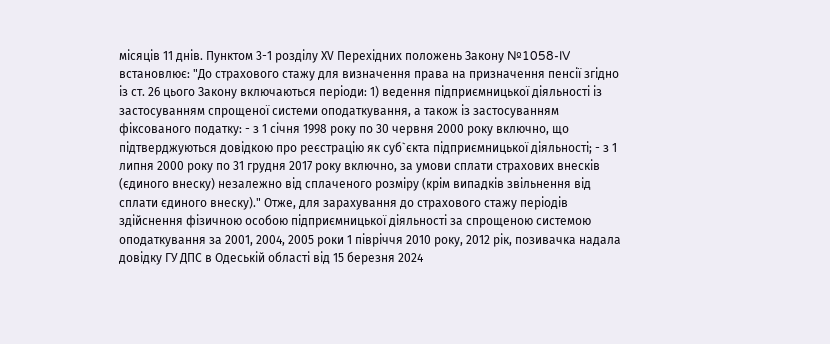місяців 11 днів. Пунктом 3-1 розділу ХV Перехідних положень Закону №1058-IV встановлює: "До страхового стажу для визначення права на призначення пенсії згідно із ст. 26 цього Закону включаються періоди: 1) ведення підприємницької діяльності із застосуванням спрощеної системи оподаткування, а також із застосуванням фіксованого податку: - з 1 січня 1998 року по 30 червня 2000 року включно, що підтверджуються довідкою про реєстрацію як суб`єкта підприємницької діяльності; - з 1 липня 2000 року по 31 грудня 2017 року включно, за умови сплати страхових внесків (єдиного внеску) незалежно від сплаченого розміру (крім випадків звільнення від сплати єдиного внеску)." Отже, для зарахування до страхового стажу періодів здійснення фізичною особою підприємницької діяльності за спрощеною системою оподаткування за 2001, 2004, 2005 роки 1 півріччя 2010 року, 2012 рік, позивачка надала довідку ГУ ДПС в Одеській області від 15 березня 2024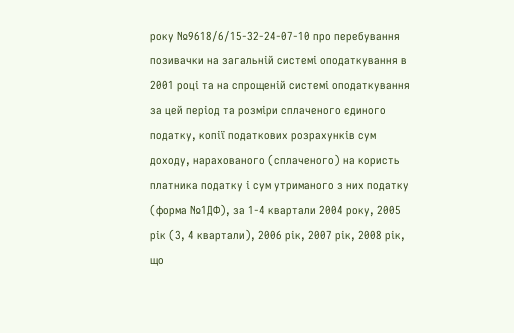року №9618/6/15-32-24-07-10 про перебування позивачки на загальній системі оподаткування в 2001 році та на спрощеній системі оподаткування за цей період та розміри сплаченого єдиного податку, копії податкових розрахунків сум доходу, нарахованого (сплаченого) на користь платника податку і сум утриманого з них податку (форма №1ДФ), за 1-4 квартали 2004 року, 2005 рік (3, 4 квартали), 2006 рік, 2007 рік, 2008 рік, що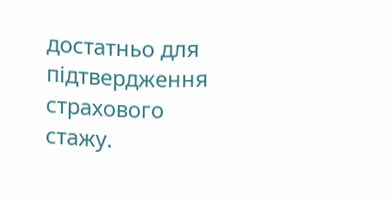достатньо для підтвердження страхового стажу.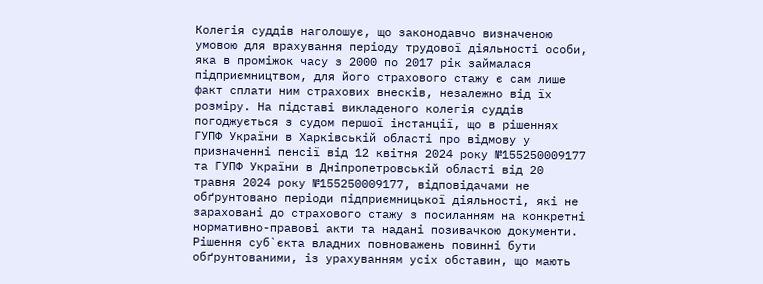Колегія суддів наголошує, що законодавчо визначеною умовою для врахування періоду трудової діяльності особи, яка в проміжок часу з 2000 по 2017 рік займалася підприємництвом, для його страхового стажу є сам лише факт сплати ним страхових внесків, незалежно від їх розміру. На підставі викладеного колегія суддів погоджується з судом першої інстанції, що в рішеннях ГУПФ України в Харківській області про відмову у призначенні пенсії від 12 квітня 2024 року №155250009177 та ГУПФ України в Дніпропетровській області від 20 травня 2024 року №155250009177, відповідачами не обґрунтовано періоди підприємницької діяльності, які не зараховані до страхового стажу з посиланням на конкретні нормативно-правові акти та надані позивачкою документи. Рішення суб`єкта владних повноважень повинні бути обґрунтованими, із урахуванням усіх обставин, що мають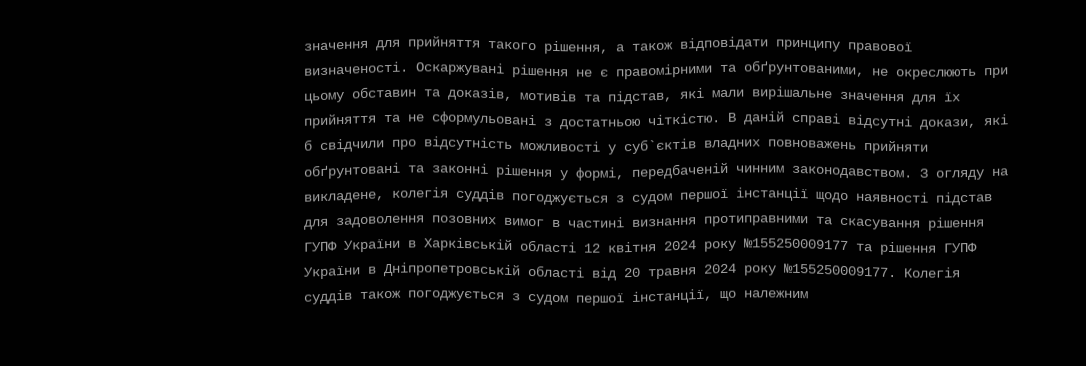значення для прийняття такого рішення, а також відповідати принципу правової визначеності. Оскаржувані рішення не є правомірними та обґрунтованими, не окреслюють при цьому обставин та доказів, мотивів та підстав, які мали вирішальне значення для їх прийняття та не сформульовані з достатньою чіткістю. В даній справі відсутні докази, які б свідчили про відсутність можливості у суб`єктів владних повноважень прийняти обґрунтовані та законні рішення у формі, передбаченій чинним законодавством. З огляду на викладене, колегія суддів погоджується з судом першої інстанції щодо наявності підстав для задоволення позовних вимог в частині визнання протиправними та скасування рішення ГУПФ України в Харківській області 12 квітня 2024 року №155250009177 та рішення ГУПФ України в Дніпропетровській області від 20 травня 2024 року №155250009177. Колегія суддів також погоджується з судом першої інстанції, що належним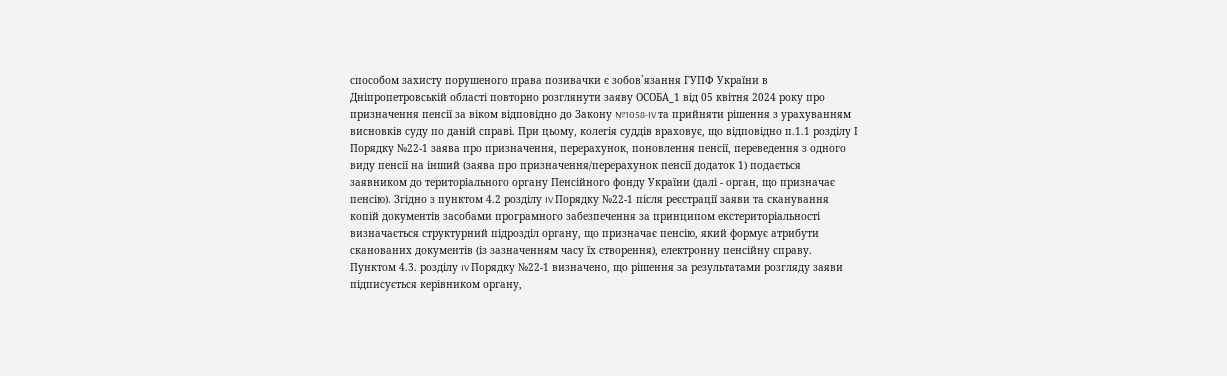способом захисту порушеного права позивачки є зобов`язання ГУПФ України в Дніпропетровській області повторно розглянути заяву ОСОБА_1 від 05 квітня 2024 року про призначення пенсії за віком відповідно до Закону №1058-IV та прийняти рішення з урахуванням висновків суду по даній справі. При цьому, колегія суддів враховує, що відповідно п.1.1 розділу І Порядку №22-1 заява про призначення, перерахунок, поновлення пенсії, переведення з одного виду пенсії на інший (заява про призначення/перерахунок пенсії додаток 1) подається заявником до територіального органу Пенсійного фонду України (далі - орган, що призначає пенсію). Згідно з пунктом 4.2 розділу IV Порядку №22-1 після реєстрації заяви та сканування копій документів засобами програмного забезпечення за принципом екстериторіальності визначається структурний підрозділ органу, що призначає пенсію, який формує атрибути сканованих документів (із зазначенням часу їх створення), електронну пенсійну справу. Пунктом 4.3. розділу IV Порядку №22-1 визначено, що рішення за результатами розгляду заяви підписується керівником органу,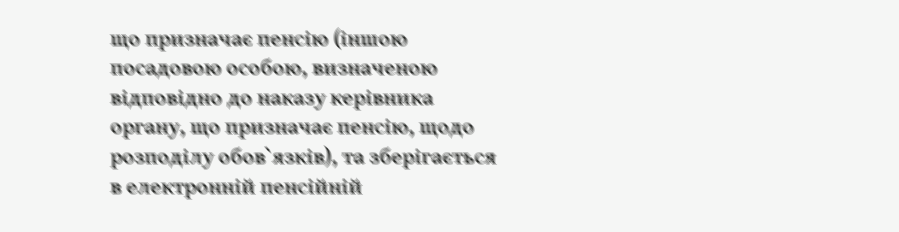що призначає пенсію (іншою посадовою особою, визначеною відповідно до наказу керівника органу, що призначає пенсію, щодо розподілу обов`язків), та зберігається в електронній пенсійній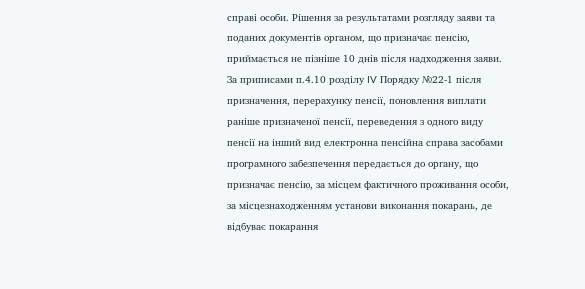справі особи. Рішення за результатами розгляду заяви та поданих документів органом, що призначає пенсію, приймається не пізніше 10 днів після надходження заяви. За приписами п.4.10 розділу IV Порядку №22-1 після призначення, перерахунку пенсії, поновлення виплати раніше призначеної пенсії, переведення з одного виду пенсії на інший вид електронна пенсійна справа засобами програмного забезпечення передається до органу, що призначає пенсію, за місцем фактичного проживання особи, за місцезнаходженням установи виконання покарань, де відбуває покарання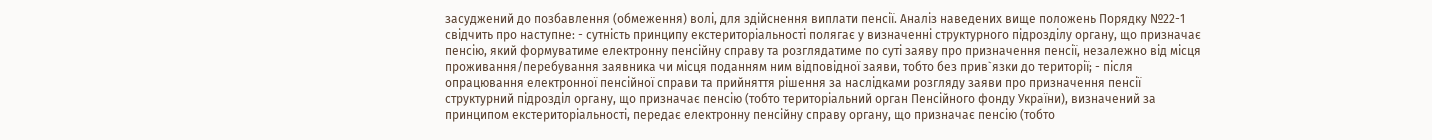засуджений до позбавлення (обмеження) волі, для здійснення виплати пенсії. Аналіз наведених вище положень Порядку №22-1 свідчить про наступне: - сутність принципу екстериторіальності полягає у визначенні структурного підрозділу органу, що призначає пенсію, який формуватиме електронну пенсійну справу та розглядатиме по суті заяву про призначення пенсії, незалежно від місця проживання/перебування заявника чи місця поданням ним відповідної заяви, тобто без прив`язки до території; - після опрацювання електронної пенсійної справи та прийняття рішення за наслідками розгляду заяви про призначення пенсії структурний підрозділ органу, що призначає пенсію (тобто територіальний орган Пенсійного фонду України), визначений за принципом екстериторіальності, передає електронну пенсійну справу органу, що призначає пенсію (тобто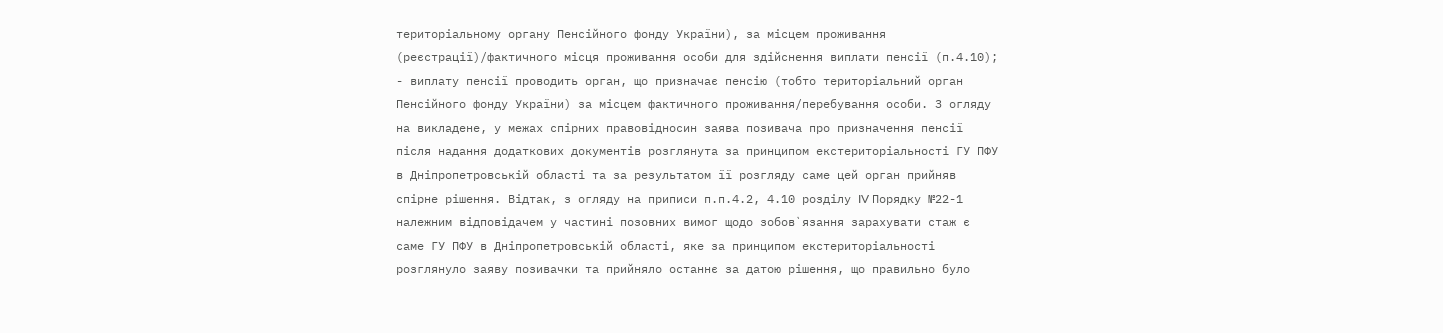територіальному органу Пенсійного фонду України), за місцем проживання (реєстрації)/фактичного місця проживання особи для здійснення виплати пенсії (п.4.10); - виплату пенсії проводить орган, що призначає пенсію (тобто територіальний орган Пенсійного фонду України) за місцем фактичного проживання/перебування особи. З огляду на викладене, у межах спірних правовідносин заява позивача про призначення пенсії після надання додаткових документів розглянута за принципом екстериторіальності ГУ ПФУ в Дніпропетровській області та за результатом її розгляду саме цей орган прийняв спірне рішення. Відтак, з огляду на приписи п.п.4.2, 4.10 розділу IV Порядку №22-1 належним відповідачем у частині позовних вимог щодо зобов`язання зарахувати стаж є саме ГУ ПФУ в Дніпропетровській області, яке за принципом екстериторіальності розглянуло заяву позивачки та прийняло останнє за датою рішення, що правильно було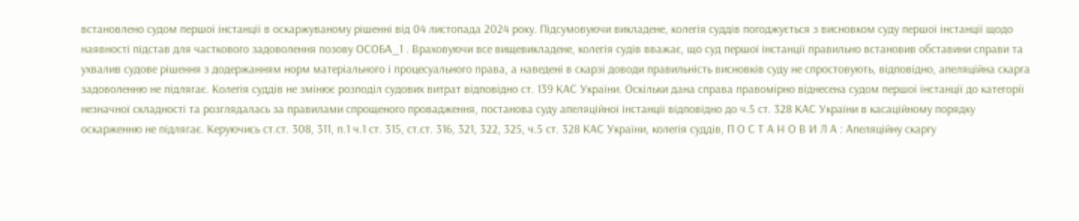встановлено судом першої інстанції в оскаржуваному рішенні від 04 листопада 2024 року. Підсумовуючи викладене, колегія суддів погоджується з висновком суду першої інстанції щодо наявності підстав для часткового задоволення позову ОСОБА_1 . Враховуючи все вищевикладене, колегія судів вважає, що суд першої інстанції правильно встановив обставини справи та ухвалив судове рішення з додержанням норм матеріального і процесуального права, а наведені в скарзі доводи правильність висновків суду не спростовують, відповідно, апеляційна скарга задоволенню не підлягає. Колегія суддів не змінює розподіл судових витрат відповідно ст. 139 КАС України. Оскільки дана справа правомірно віднесена судом першої інстанції до категорії незначної складності та розглядалась за правилами спрощеного провадження, постанова суду апеляційної інстанції відповідно до ч.5 ст. 328 КАС України в касаційному порядку оскарженню не підлягає. Керуючись ст.ст. 308, 311, п.1 ч.1 ст. 315, ст.ст. 316, 321, 322, 325, ч.5 ст. 328 КАС України, колегія суддів, П О С Т А Н О В И Л А : Апеляційну скаргу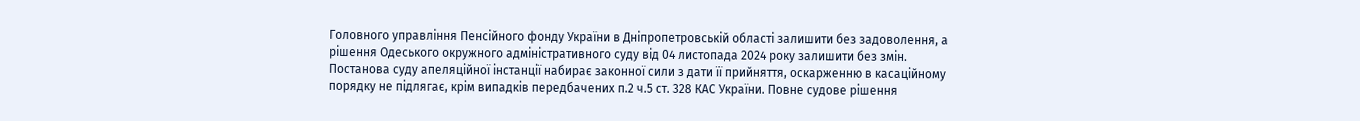Головного управління Пенсійного фонду України в Дніпропетровській області залишити без задоволення, а рішення Одеського окружного адміністративного суду від 04 листопада 2024 року залишити без змін. Постанова суду апеляційної інстанції набирає законної сили з дати її прийняття, оскарженню в касаційному порядку не підлягає, крім випадків передбачених п.2 ч.5 ст. 328 КАС України. Повне судове рішення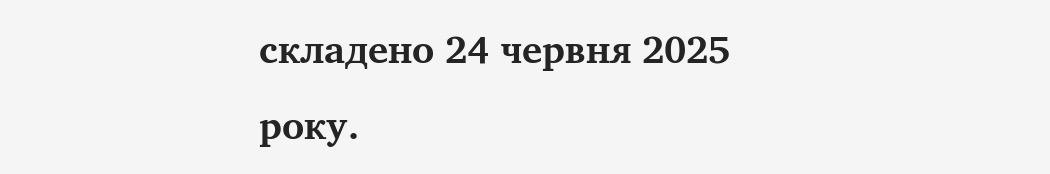складено 24 червня 2025 року.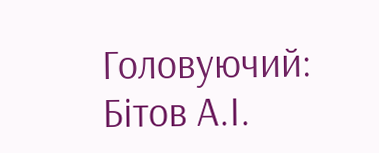Головуючий: Бітов А.І.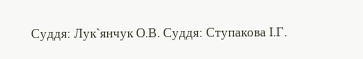Суддя: Лук`янчук О.В. Суддя: Ступакова І.Г.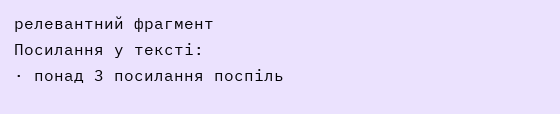релевантний фрагмент
Посилання у тексті:
· понад 3 посилання поспіль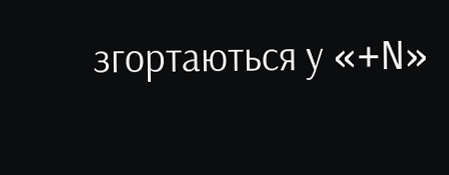згортаються у «+N»